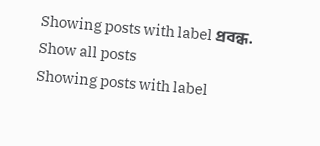Showing posts with label প্ৰবন্ধ. Show all posts
Showing posts with label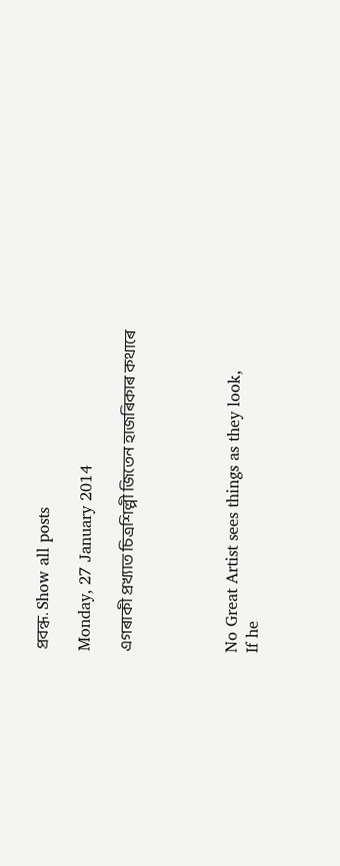প্ৰবন্ধ. Show all posts

Monday, 27 January 2014

এগৰাকী প্ৰখ্যাত চিত্ৰশিল্পী জিতেন হাজৰিকাৰ কথাৰে




No Great Artist sees things as they look,
If he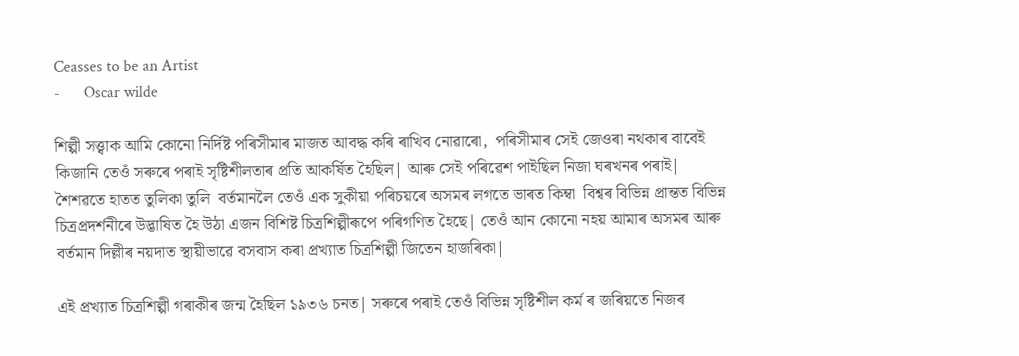Ceasses to be an Artist
-      Oscar wilde

শিল্পী সত্ত্বাক আমি কোনো নিৰ্দিষ্ট পৰিসীমাৰ মাজত আবদ্ধ কৰি ৰাখিব নোৱাৰো,  পৰিসীমাৰ সেই জেওৰা নথকাৰ বাবেই কিজানি তেওঁ সৰুৰে পৰাই সৃষ্টিশীলতাৰ প্ৰতি আকৰ্ষিত হৈছিল| আৰু সেই পৰিৱেশ পাইছিল নিজা ঘৰখনৰ পৰাই| শৈশৱতে হাতত তুলিকা তুলি  বৰ্তমানলৈ তেওঁ এক সুকীয়া পৰিচয়ৰে অসমৰ লগতে ভাৰত কিম্বা  বিশ্ৱৰ বিভিন্ন প্ৰান্তত বিভিন্ন চিত্ৰপ্ৰদৰ্শনীৰে উদ্ভাষিত হৈ উঠা এজন বিশিষ্ট চিত্ৰশিল্পীৰূপে পৰিগণিত হৈছে| তেওঁ আন কোনো নহয় আমাৰ অসমৰ আৰু বৰ্তমান দিল্লীৰ নয়দাত স্থায়ীভাৱে বসবাস কৰা প্ৰখ্যাত চিত্ৰশিল্পী জিতেন হাজৰিকা|

এই প্ৰখ্যাত চিত্ৰশিল্পী গৰাকীৰ জন্ম হৈছিল ১৯৩৬ চনত| সৰুৰে পৰাই তেওঁ বিভিন্ন সৃষ্টিশীল কৰ্ম ৰ জৰিয়তে নিজৰ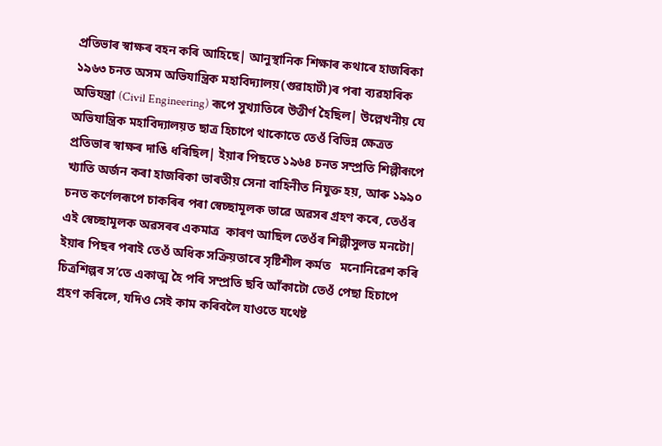প্ৰতিভাৰ স্বাক্ষৰ বহন কৰি আহিছে| আনুস্থানিক শিক্ষাৰ কথাৰে হাজৰিকা ১৯৬৩ চনত অসম অভিযান্ত্ৰিক মহাবিদ্যালয়(গুৱাহাটী)ৰ পৰা ব্যৱহাৰিক অভিযন্ত্ৰা (Civil Engineering) ৰূপে সুখ্যাতিৰে উত্তীৰ্ণ হৈছিল| উল্লেখনীয় যে অভিযান্ত্ৰিক মহাবিদ্যালয়ত ছাত্ৰ হিচাপে থাকোতে তেওঁ বিভিন্ন ক্ষেত্ৰত  প্ৰতিভাৰ স্ৱাক্ষৰ দাঙি ধৰিছিল| ইয়াৰ পিছতে ১৯৬৪ চনত সম্প্ৰতি শিল্পীৰূপে খ্যাতি অৰ্জন কৰা হাজৰিকা ভাৰতীয় সেনা বাহিনীত নিযুক্ত হয়, আৰু ১৯৯০ চনত কৰ্ণেলৰূপে চাকৰিৰ পৰা স্বেচ্ছামূলক ভাৱে অৱসৰ গ্ৰহণ কৰে, তেওঁৰ এই স্বেচ্ছামূলক অৱসৰৰ একমাত্ৰ  কাৰণ আছিল তেওঁৰ শিল্পীসুলভ মনটো|
ইয়াৰ পিছৰ পৰাই তেওঁ অধিক সক্ৰিয়তাৰে সৃষ্টিশীল কৰ্মত   মনোনিৱেশ কৰি চিত্ৰশিল্পৰ স’তে একাত্ম হৈ পৰি সম্প্ৰতি ছবি আঁকাটো তেওঁ পেছা হিচাপে গ্ৰহণ কৰিলে, যদিও সেই কাম কৰিবলৈ যাওতে যথেষ্ট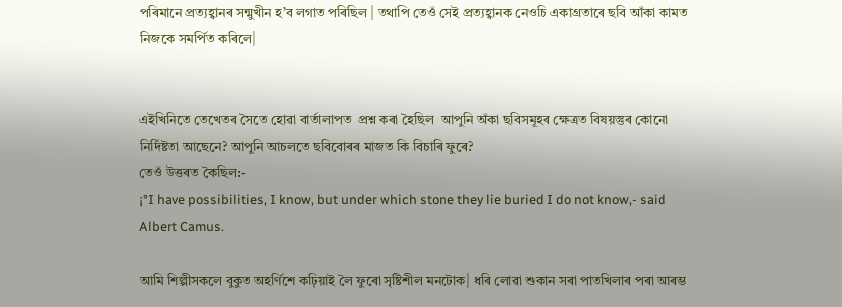পৰিমানে প্ৰত্যহ্বানৰ সন্মুখীন হ’ব লগাত পৰিছিল | তথাপি তেওঁ সেই প্ৰত্যহ্বানক নেওচি একাগ্ৰতাৰে ছবি আঁকা কামত নিজকে সমৰ্পিত কৰিলে|


এইখিনিতে তেখেতৰ সৈতে হোৱা বাৰ্তালাপত  প্ৰশ্ন কৰা হৈছিল  আপুনি অঁকা ছবিসমূহৰ ক্ষেত্ৰত বিষয়স্তুৰ কোনো নিৰ্দিষ্টতা আছেনে? আপুনি আচলতে ছবিবোৰৰ মাজত কি বিচাৰি ফুৰে?
তেওঁ উত্তৰত কৈছিল:-
¡°I have possibilities, I know, but under which stone they lie buried I do not know,- said Albert Camus.

আমি শিল্পীসকলে বুকুত অহৰ্ণিশে কঢ়িয়াই লৈ ফুৰো সৃষ্টিশীল মনটোক| ধৰি লোৱা শুকান সৰা পাতখিলাৰ পৰা আৰম্ভ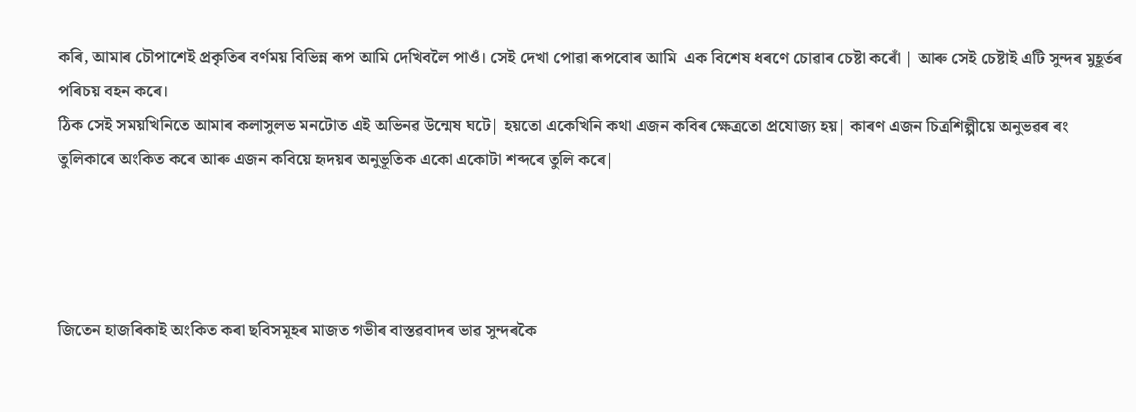কৰি, আমাৰ চৌপাশেই প্ৰকৃতিৰ বৰ্ণময় বিভিন্ন ৰূপ আমি দেখিবলৈ পাওঁ। সেই দেখা পোৱা ৰূপবোৰ আমি  এক বিশেষ ধৰণে চোৱাৰ চেষ্টা কৰোঁ | আৰু সেই চেষ্টাই এটি সুন্দৰ মুহূৰ্তৰ পৰিচয় বহন কৰে।
ঠিক সেই সময়খিনিতে আমাৰ কলাসুলভ মনটোত এই অভিনৱ উন্মেষ ঘটে| হয়তো একেখিনি কথা এজন কবিৰ ক্ষেত্ৰতো প্ৰযোজ্য হয়| কাৰণ এজন চিত্ৰশিল্পীয়ে অনুভৱৰ ৰং তুলিকাৰে অংকিত কৰে আৰু এজন কবিয়ে হৃদয়ৰ অনুভূতিক একো একোটা শব্দৰে তুলি কৰে|




জিতেন হাজৰিকাই অংকিত কৰা ছবিসমূহৰ মাজত গভীৰ বাস্তৱবাদৰ ভাৱ সুন্দৰকৈ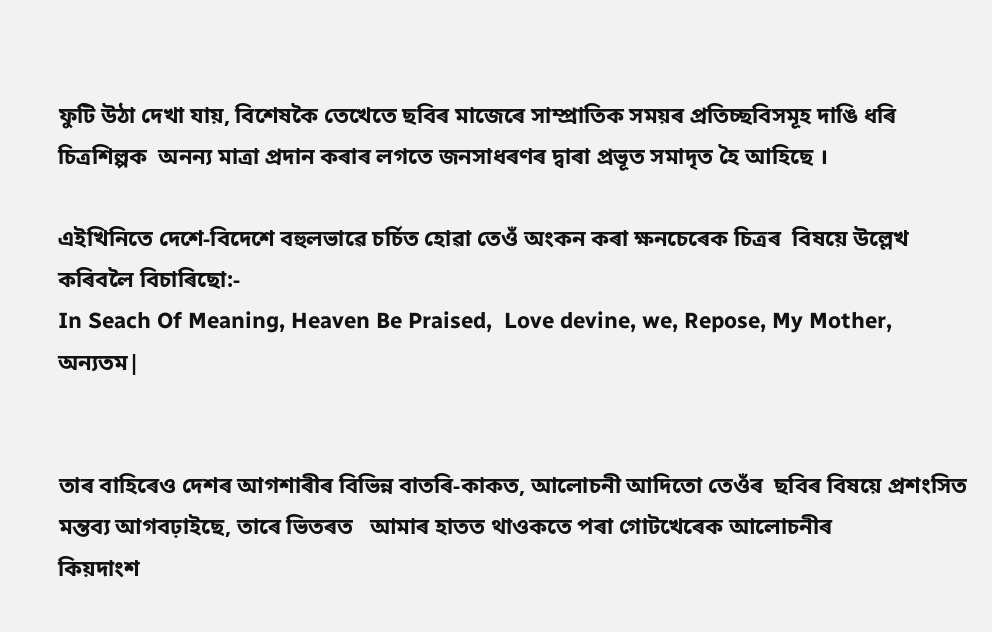ফুটি উঠা দেখা যায়, বিশেষকৈ তেখেতে ছবিৰ মাজেৰে সাম্প্ৰাতিক সময়ৰ প্ৰতিচ্ছবিসমূহ দাঙি ধৰি চিত্ৰশিল্পক  অনন্য মাত্ৰা প্ৰদান কৰাৰ লগতে জনসাধৰণৰ দ্বাৰা প্ৰভূত সমাদৃত হৈ আহিছে ।

এইখিনিতে দেশে-বিদেশে বহুলভাৱে চৰ্চিত হোৱা তেওঁ অংকন কৰা ক্ষনচেৰেক চিত্ৰৰ  বিষয়ে উল্লেখ কৰিবলৈ বিচাৰিছো:-
In Seach Of Meaning, Heaven Be Praised,  Love devine, we, Repose, My Mother, অন্যতম|


তাৰ বাহিৰেও দেশৰ আগশাৰীৰ বিভিন্ন বাতৰি-কাকত, আলোচনী আদিতো তেওঁৰ  ছবিৰ বিষয়ে প্ৰশংসিত মন্তব্য আগবঢ়াইছে, তাৰে ভিতৰত   আমাৰ হাতত থাওকতে পৰা গোটখেৰেক আলোচনীৰ
কিয়দাংশ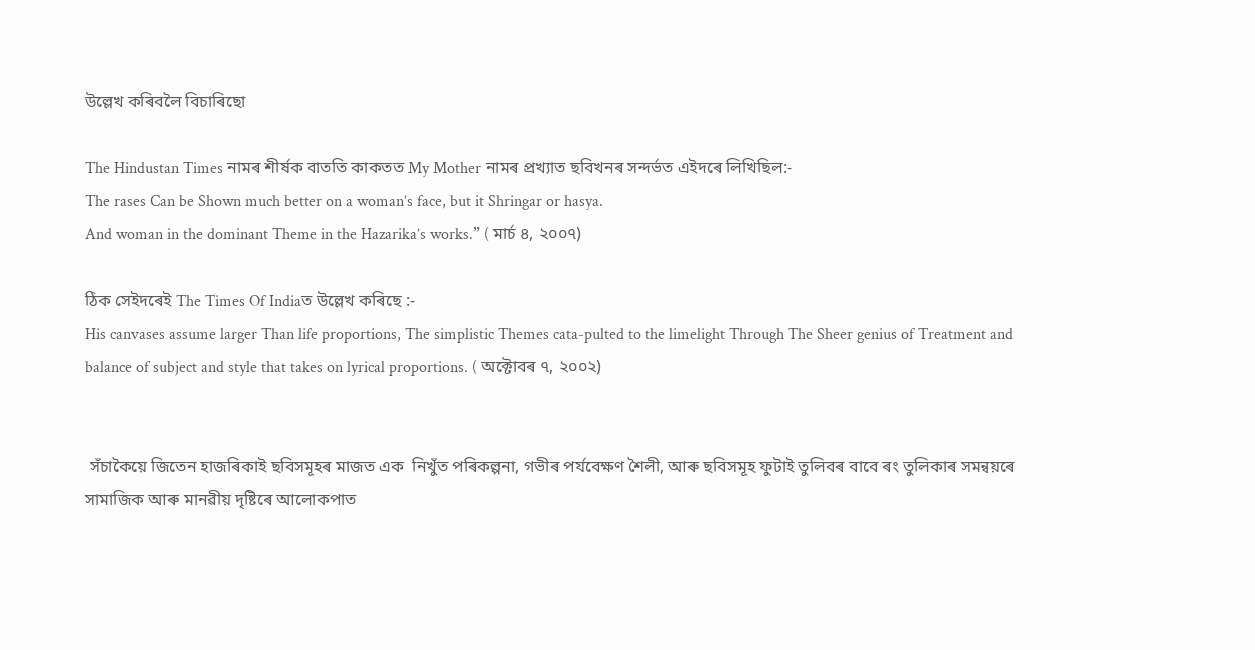উল্লেখ কৰিবলৈ বিচাৰিছো

The Hindustan Times নামৰ শীৰ্ষক বাততি কাকতত My Mother নামৰ প্ৰখ্যাত ছবিখনৰ সন্দৰ্ভত এইদৰে লিখিছিল:-
The rases Can be Shown much better on a woman’s face, but it Shringar or hasya.
And woman in the dominant Theme in the Hazarika’s works.” ( মাৰ্চ ৪, ২০০৭)

ঠিক সেইদৰেই The Times Of Indiaত উল্লেখ কৰিছে :-
His canvases assume larger Than life proportions, The simplistic Themes cata-pulted to the limelight Through The Sheer genius of Treatment and balance of subject and style that takes on lyrical proportions. ( অক্টোবৰ ৭, ২০০২)


 সঁচাকৈয়ে জিতেন হাজৰিকাই ছবিসমূহৰ মাজত এক  নিখুঁত পৰিকল্পনা, গভীৰ পৰ্যবেক্ষণ শৈলী, আৰু ছবিসমূহ ফুটাই তুলিবৰ বাবে ৰং তুলিকাৰ সমন্বয়ৰে সামাজিক আৰু মানৱীয় দৃষ্টিৰে আলোকপাত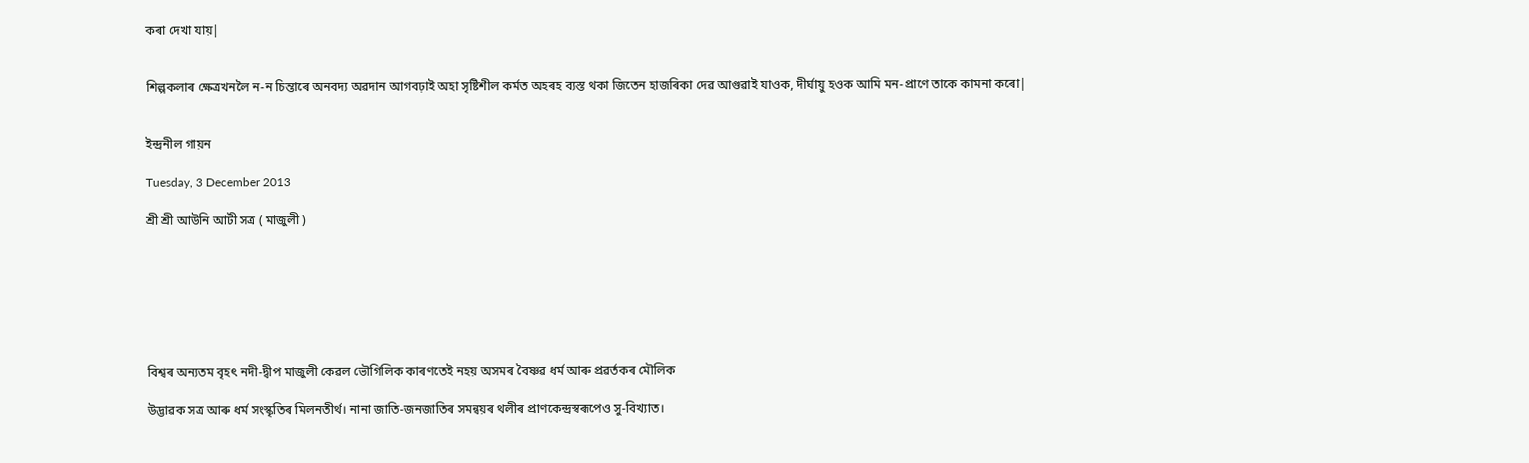কৰা দেখা যায়|


শিল্পকলাৰ ক্ষেত্ৰখনলৈ ন-ন চিন্তাৰে অনবদ্য অৱদান আগবঢ়াই অহা সৃষ্টিশীল কৰ্মত অহৰহ ব্যস্ত থকা জিতেন হাজৰিকা দেৱ আগুৱাই যাওক, দীৰ্ঘায়ু হওক আমি মন-প্ৰাণে তাকে কামনা কৰো|


ইন্দ্ৰনীল গায়ন

Tuesday, 3 December 2013

শ্ৰী শ্ৰী আউনি আটী সত্ৰ ( মাজুলী )







বিশ্বৰ অন্যতম বৃহৎ নদী-দ্বীপ মাজুলী কেৱল ভৌগিলিক কাৰণতেই নহয় অসমৰ বৈষ্ণৱ ধৰ্ম আৰু প্ৰৱৰ্তকৰ মৌলিক

উদ্ভাৱক সত্ৰ আৰু ধৰ্ম সংস্কৃতিৰ মিলনতীৰ্থ। নানা জাতি-জনজাতিৰ সমন্বয়ৰ থলীৰ প্ৰাণকেন্দ্ৰস্বৰূপেও সু-বিখ্যাত।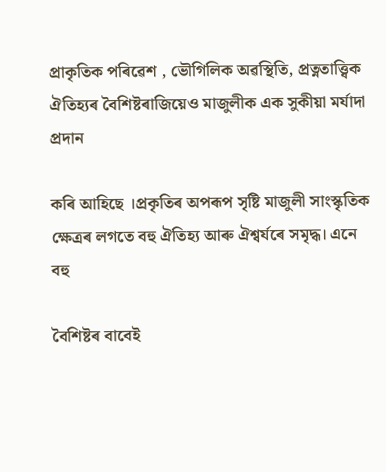প্ৰাকৃতিক পৰিৱেশ , ভৌগিলিক অৱস্থিতি, প্ৰত্নতাত্ত্বিক ঐতিহ্যৰ বৈশিষ্টৰাজিয়েও মাজুলীক এক সুকীয়া মৰ্যাদা প্ৰদান

কৰি আহিছে ।প্ৰকৃতিৰ অপৰূপ সৃষ্টি মাজুলী সাংস্কৃতিক ক্ষেত্ৰৰ লগতে বহু ঐতিহ্য আৰু ঐশ্বৰ্যৰে সমৃদ্ধ। এনে বহু

বৈশিষ্টৰ বাবেই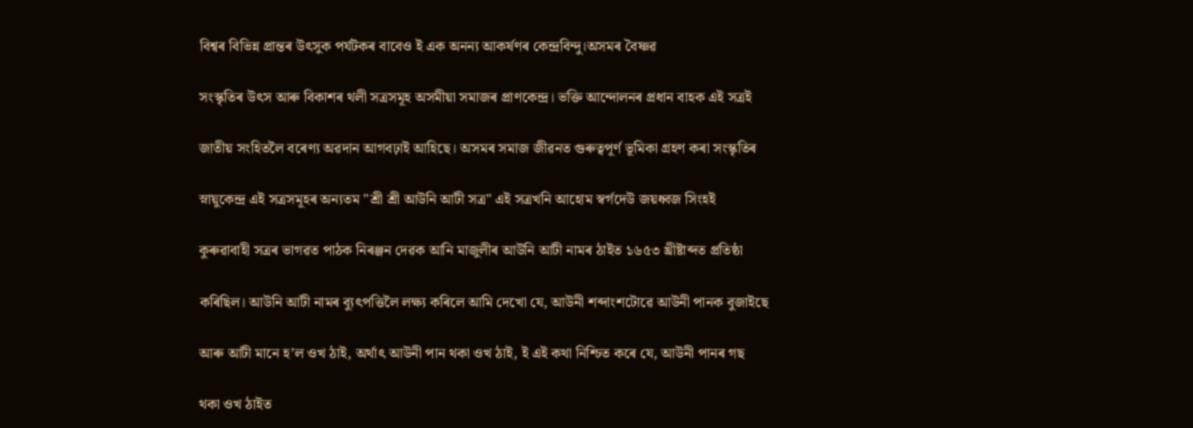বিশ্বৰ বিভিন্ন প্ৰান্তৰ উৎসুক পৰ্যটকৰ বাবেও ই এক অনন্য আকৰ্ষণৰ কেন্দ্ৰবিন্দু।অসমৰ বৈষ্ণৱ

সংস্কৃতিৰ উৎস আৰু বিকাশৰ থলী সত্ৰসমূহ অসমীয়া সমাজৰ প্ৰাণকেন্দ্ৰ। ভক্তি আন্দোলনৰ প্ৰধান বাহক এই সত্ৰই

জাতীয় সংহিতলৈ বৰেণ্য অৱদান আগবঢ়াই আহিছে। অসমৰ সমাজ জীৱনত গুৰুত্বপূৰ্ণ ভূমিকা গ্ৰহণ কৰা সংস্কৃতিৰ

স্নায়ুকেন্দ্ৰ এই সত্ৰসমূহৰ অন্যতম "শ্ৰী শ্ৰী আউনি আটী সত্ৰ" এই সত্ৰখনি আহোম স্বৰ্গদেউ জয়ধ্বজ সিংহই

কুৰুৱাবাহী সত্ৰৰ ভাগৱত পাঠক নিৰঞ্জন দেৱক আনি মাজুলীৰ আউনি আটী নামৰ ঠাইত ১৬৫৩ খ্ৰীষ্টাব্দত প্ৰতিষ্ঠা

কৰিছিল। আউনি আটী নামৰ ব্যুৎপত্তিলৈ লক্ষ্য কৰিলে আমি দেখো যে, আউনী শব্দাংশটোৱে আউনী পানক বুজাইছে

আৰু আটী মানে হ’ল ওখ ঠাই, অৰ্থাৎ আউনী পান থকা ওখ ঠাই, ই এই কথা নিশ্চিত কৰে যে, আউনী পানৰ গছ

থকা ওখ ঠাইত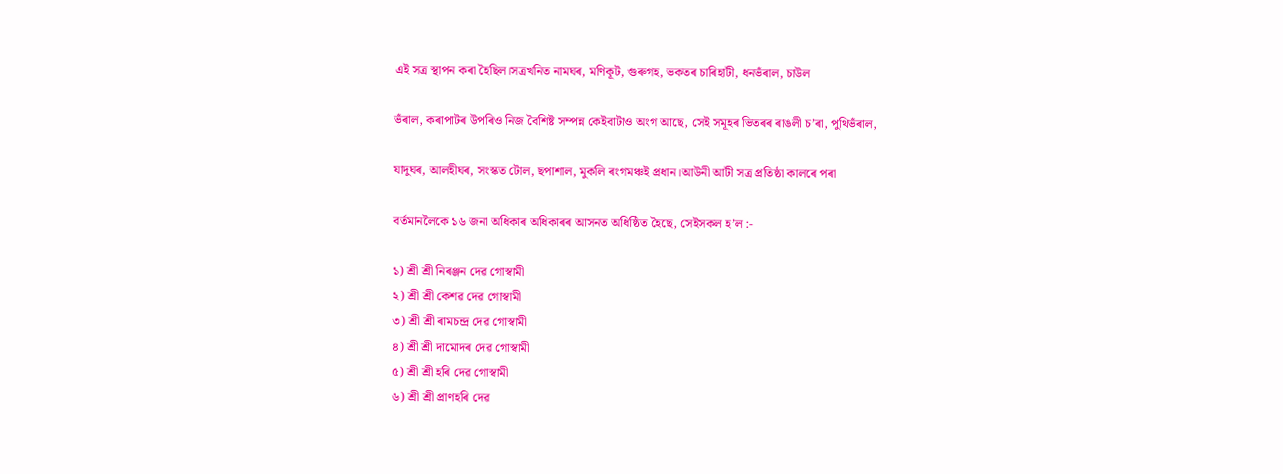এই সত্ৰ স্থাপন কৰা হৈছিল।সত্ৰখনিত নামঘৰ, মণিকূট, গুৰুগহ, ভকতৰ চাৰিহাটী, ধনভঁৰাল, চাউল

ভঁৰাল, কৰাপাটৰ উপৰিও নিজ বৈশিষ্ট সম্পন্ন কেইবাটাও অংগ আছে, সেই সমূহৰ ভিতৰৰ ৰাঙলী চ’ৰা, পুথিভঁৰাল,

যাদুঘৰ, আলহীঘৰ, সংস্কত টোল, ছপাশাল, মুকলি ৰংগমঞ্চই প্ৰধান।আউনী আটী সত্ৰ প্ৰতিষ্ঠা কালৰে পৰা

বৰ্তমানলৈকে ১৬ জনা অধিকাৰ অধিকাৰৰ আসনত অধিষ্ঠিত হৈছে, সেইসকল হ’ল :-

১) শ্ৰী শ্ৰী নিৰঞ্জন দেৱ গোস্বামী
২) শ্ৰী শ্ৰী কেশৱ দেৱ গোস্বামী
৩) শ্ৰী শ্ৰী ৰামচন্দ্ৰ দেৱ গোস্বামী
৪) শ্ৰী শ্ৰী দামোদৰ দেৱ গোস্বামী
৫) শ্ৰী শ্ৰী হৰি দেৱ গোস্বামী
৬) শ্ৰী শ্ৰী প্ৰাণহৰি দেৱ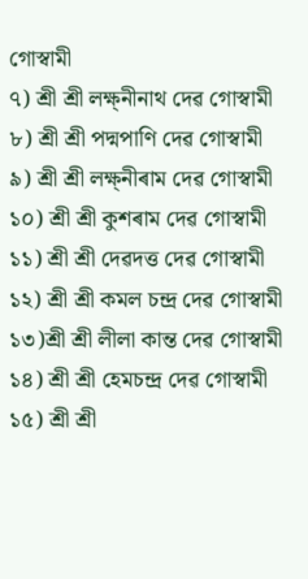গোস্বামী
৭) শ্ৰী শ্ৰী লক্ষ্নীনাথ দেৱ গোস্বামী
৮) শ্ৰী শ্ৰী পদ্মপাণি দেৱ গোস্বামী
৯) শ্ৰী শ্ৰী লক্ষ্নীৰাম দেৱ গোস্বামী
১০) শ্ৰী শ্ৰী কুশৰাম দেৱ গোস্বামী
১১) শ্ৰী শ্ৰী দেৱদত্ত দেৱ গোস্বামী
১২) শ্ৰী শ্ৰী কমল চন্দ্ৰ দেৱ গোস্বামী
১৩)শ্ৰী শ্ৰী লীলা কান্ত দেৱ গোস্বামী
১৪) শ্ৰী শ্ৰী হেমচন্দ্ৰ দেৱ গোস্বামী
১৫) শ্ৰী শ্ৰী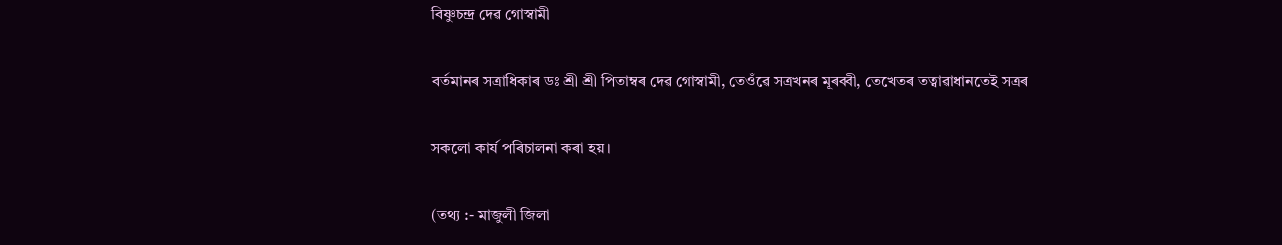বিষ্ণুচন্দ্ৰ দেৱ গোস্বামী

বৰ্তমানৰ সত্ৰাধিকাৰ ডঃ শ্ৰী শ্ৰী পিতাম্বৰ দেৱ গোস্বামী, তেওঁৱে সত্ৰখনৰ মূৰব্বী, তেখেতৰ তত্বাৱাধানতেই সত্ৰৰ

সকলো কাৰ্য পৰিচালনা কৰা হয়।

(তথ্য :- মাজুলী জিলা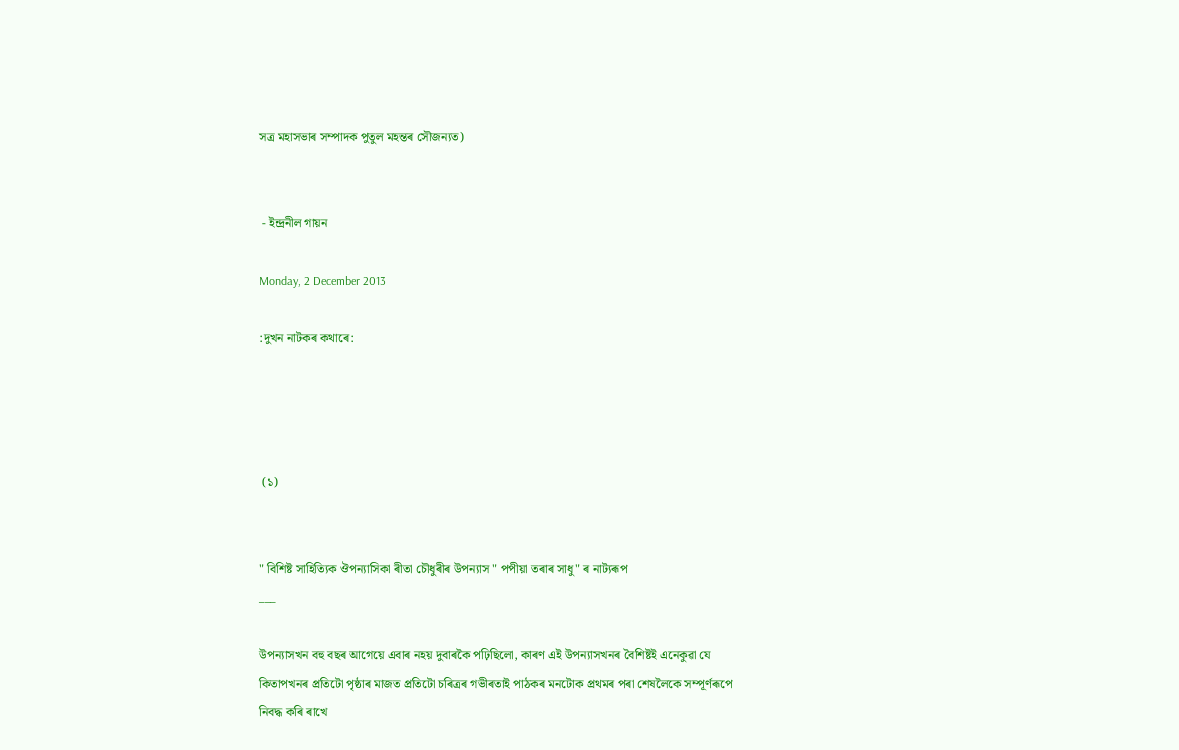সত্ৰ মহাসভাৰ সম্পাদক পুতুল মহন্তৰ সৌজন্যত)


 - ইন্দ্ৰনীল গায়ন

Monday, 2 December 2013

:দুখন নাটকৰ কথাৰে:




 (১)


" বিশিষ্ট সাহিত্যিক ঔপন্যাসিকা ৰীতা চৌধুৰীৰ উপন্যাস " পপীয়া তৰাৰ সাধু" ৰ নাট্যৰূপ
___

উপন্যাসখন বহু বছৰ আগেয়ে এবাৰ নহয় দুবাৰকৈ পঢ়িছিলো, কাৰণ এই উপন্যাসখনৰ বৈশিষ্টই এনেকুৱা যে কিতাপখনৰ প্ৰতিটো পৃষ্ঠাৰ মাজত প্ৰতিটো চৰিত্ৰৰ গভীৰতাই পাঠকৰ মনটোক প্ৰথমৰ পৰা শেষলৈকে সম্পূৰ্ণৰূপে নিবদ্ধ কৰি ৰাখে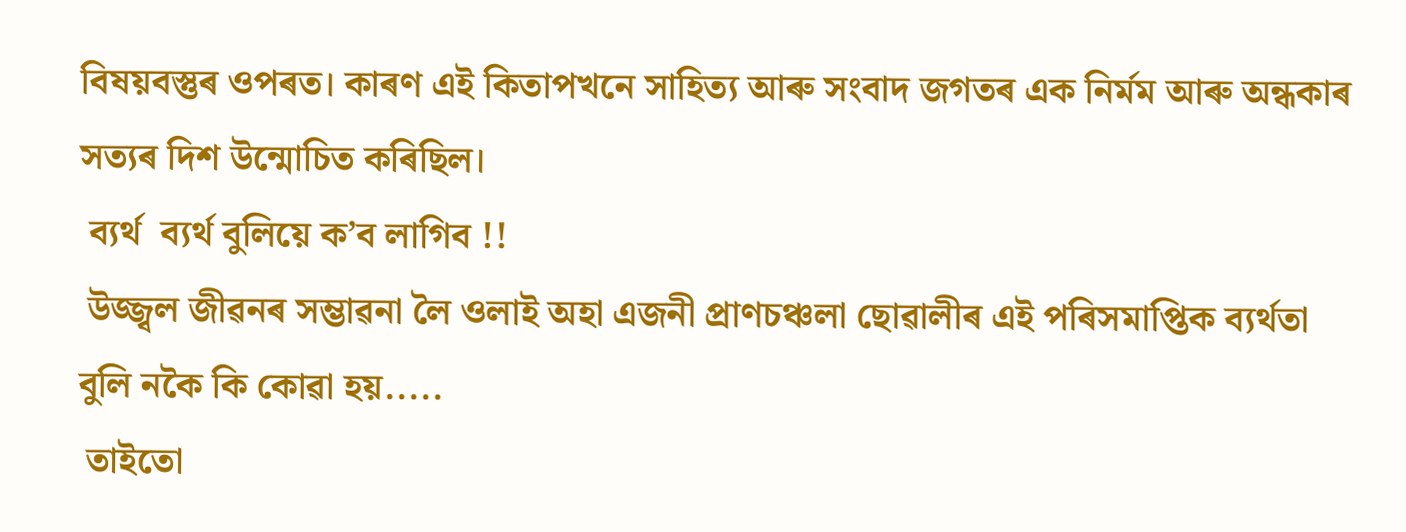বিষয়বস্তুৰ ওপৰত। কাৰণ এই কিতাপখনে সাহিত্য আৰু সংবাদ জগতৰ এক নিৰ্মম আৰু অন্ধকাৰ সত্যৰ দিশ উন্মোচিত কৰিছিল।
 ব্যৰ্থ  ব্যৰ্থ বুলিয়ে ক’ব লাগিব !!
 উজ্জ্বল জীৱনৰ সম্ভাৱনা লৈ ওলাই অহা এজনী প্ৰাণচঞ্চলা ছোৱালীৰ এই পৰিসমাপ্তিক ব্যৰ্থতা বুলি নকৈ কি কোৱা হয়.....
 তাইতো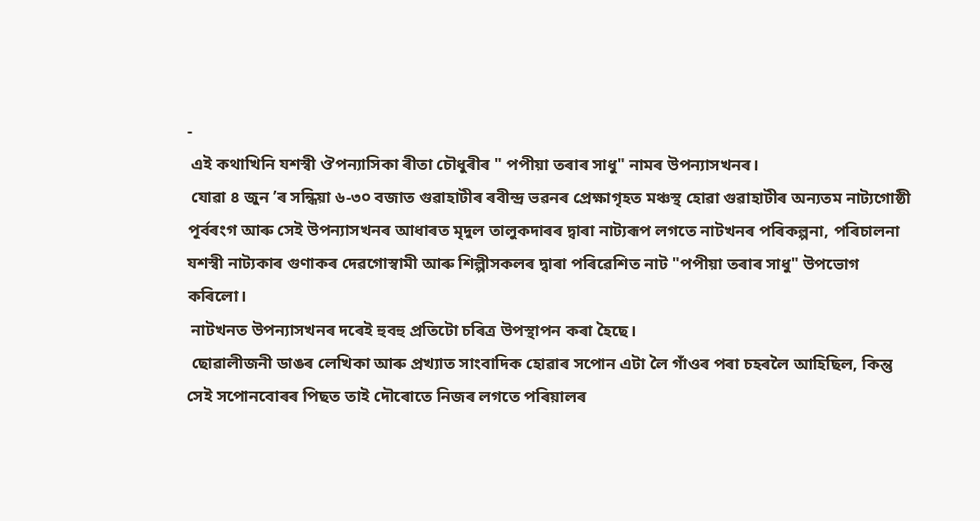-
 এই কথাখিনি যশস্বী ঔপন্যাসিকা ৰীতা চৌধুৰীৰ " পপীয়া তৰাৰ সাধু" নামৰ উপন্যাসখনৰ।
 যোৱা ৪ জুন ’ৰ সন্ধিয়া ৬-৩০ বজাত গুৱাহাটীৰ ৰবীন্দ্ৰ ভৱনৰ প্ৰেক্ষাগৃহত মঞ্চস্থ হোৱা গুৱাহাটীৰ অন্যতম নাট্যগোষ্ঠী পূৰ্বৰংগ আৰু সেই উপন্যাসখনৰ আধাৰত মৃদুল তালুকদাৰৰ দ্বাৰা নাট্যৰূপ লগতে নাটখনৰ পৰিকল্পনা, পৰিচালনা যশস্বী নাট্যকাৰ গুণাকৰ দেৱগোস্বামী আৰু শিল্পীসকলৰ দ্বাৰা পৰিৱেশিত নাট "পপীয়া তৰাৰ সাধু" উপভোগ কৰিলো।
 নাটখনত উপন্যাসখনৰ দৰেই হুবহু প্ৰতিটো চৰিত্ৰ উপস্থাপন কৰা হৈছে।
 ছোৱালীজনী ডাঙৰ লেখিকা আৰু প্ৰখ্যাত সাংবাদিক হোৱাৰ সপোন এটা লৈ গাঁওৰ পৰা চহৰলৈ আহিছিল, কিন্তু সেই সপোনবোৰৰ পিছত তাই দৌৰোতে নিজৰ লগতে পৰিয়ালৰ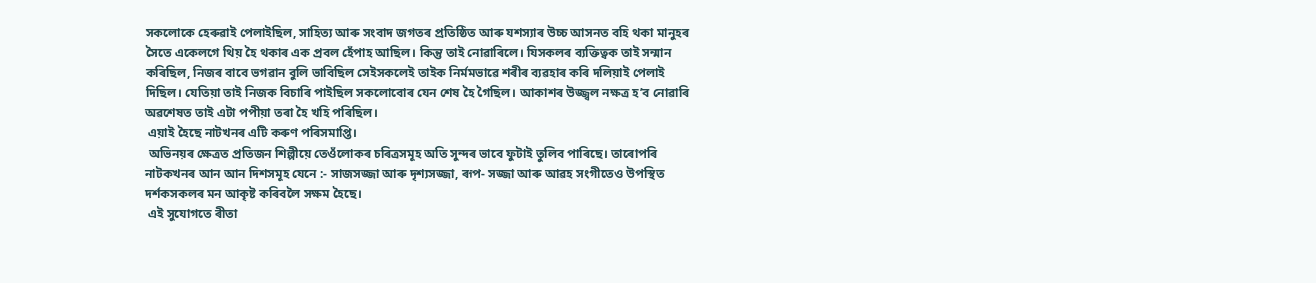সকলোকে হেৰুৱাই পেলাইছিল, সাহিত্য আৰু সংবাদ জগতৰ প্ৰতিষ্ঠিত আৰু যশস্যাৰ উচ্চ আসনত বহি থকা মানুহৰ সৈতে একেলগে থিয় হৈ থকাৰ এক প্ৰবল হেঁপাহ আছিল। কিন্তু তাই নোৱাৰিলে। যিসকলৰ ব্যক্তিত্বক তাই সন্মান কৰিছিল, নিজৰ বাবে ভগৱান বুলি ভাবিছিল সেইসকলেই তাইক নিৰ্মমভাৱে শৰীৰ ব্যৱহাৰ কৰি দলিয়াই পেলাই দিছিল। যেতিয়া তাই নিজক বিচাৰি পাইছিল সকলোবোৰ যেন শেষ হৈ গৈছিল। আকাশৰ উজ্জ্বল নক্ষত্ৰ হ’ব নোৱাৰি অৱশেষত তাই এটা পপীয়া তৰা হৈ খহি পৰিছিল।
 এয়াই হৈছে নাটখনৰ এটি কৰুণ পৰিসমাপ্তি।
 অভিনয়ৰ ক্ষেত্ৰত প্ৰতিজন শিল্পীয়ে তেওঁলোকৰ চৰিত্ৰসমূহ অতি সুন্দৰ ভাবে ফুটাই তুলিব পাৰিছে। তাৰোপৰি নাটকখনৰ আন আন দিশসমূহ যেনে :- সাজসজ্জা আৰু দৃশ্যসজ্জা, ৰূপ- সজ্জা আৰু আৱহ সংগীতেও উপস্থিত দৰ্শকসকলৰ মন আকৃষ্ট কৰিবলৈ সক্ষম হৈছে।
 এই সুযোগতে ৰীতা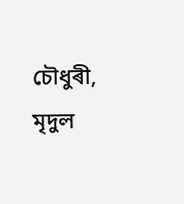চৌধুৰী, মৃদুল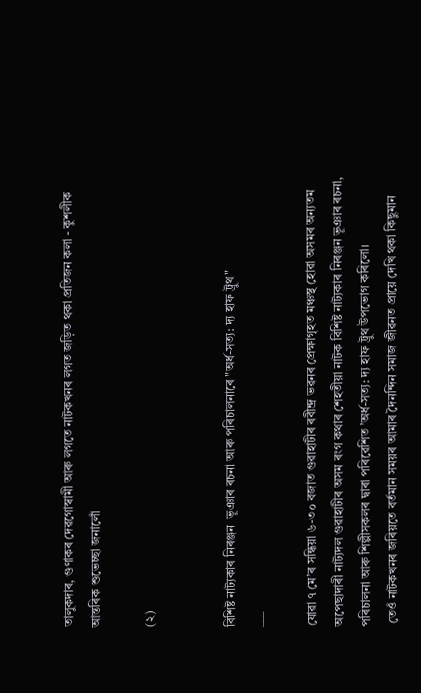তালুকদাৰ, গুণাকৰ দেৱগোস্বামী আৰু লগতে নাটকখনৰ লগত জড়িত থকা প্ৰতিজন কলা - কুশলীক আন্তৰিক শুভেচ্ছা জনালোঁ

(২)


বিশিষ্ট নাট্যকাৰ নিৰঞ্জন  ভূঞাৰ ৰচনা আৰু পৰিচালনাৰে "অৰ্ধ-সত্য: দ্য হাফ ট্ৰুথ"
___

যোৱা ৭ মে’ৰ সন্ধিয়া ৬-৩০ বজাত গুৱাহাটীৰ ৰবীন্দ্ৰ ভৱনৰ প্ৰেক্ষাগৃহত মঞ্চস্থ হোৱা অসমৰ অন্যতম অপেছাদাৰী নাট্যদল গুৱাহাটীৰ অসম ৰংগ কথাৰ শেহতীয়া নাটক বিশিষ্ট নাট্যকাৰ নিৰঞ্জন ভূঞাৰ ৰচনা, পৰিচালনা আৰু শিল্পীসকলৰ দ্বাৰা পৰিৱেশিত ’অৰ্ধ-সত্য: দ্য হাফ ট্ৰুথ উপভোগ কৰিলো।
 তেওঁ নাটকখনৰ জৰিয়তে বৰ্তমান সময়ৰ আমাৰ দৈনন্দিন সমাজ জীৱনত প্ৰায়ে দেখি থকা কিছুমান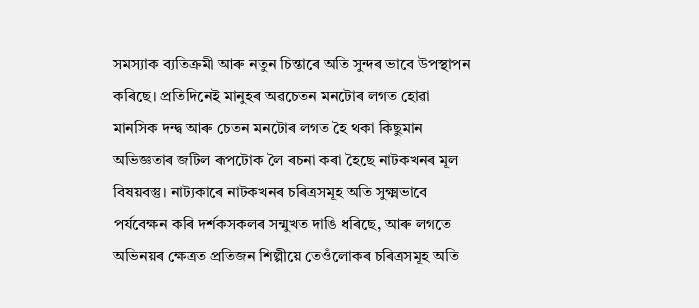সমস্যাক ব্যতিক্ৰমী আৰু নতুন চিন্তাৰে অতি সুন্দৰ ভাবে উপস্থাপন কৰিছে। প্ৰতিদিনেই মানুহৰ অৱচেতন মনটোৰ লগত হোৱা মানসিক দন্দ্ব আৰু চেতন মনটোৰ লগত হৈ থকা কিছুমান অভিজ্ঞতাৰ জটিল ৰূপটোক লৈ ৰচনা কৰা হৈছে নাটকখনৰ মূল বিষয়বস্তু। নাট্যকাৰে নাটকখনৰ চৰিত্ৰসমূহ অতি সুক্ষ্মভাবে পৰ্যবেক্ষন কৰি দৰ্শকসকলৰ সন্মুখত দাঙি ধৰিছে, আৰু লগতে অভিনয়ৰ ক্ষেত্ৰত প্ৰতিজন শিল্পীয়ে তেওঁলোকৰ চৰিত্ৰসমূহ অতি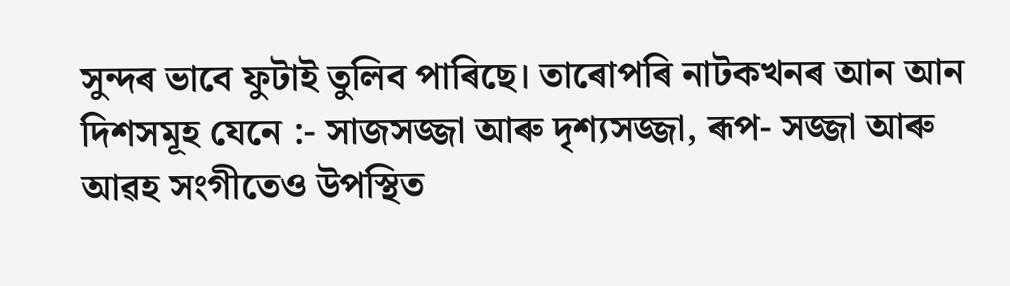সুন্দৰ ভাবে ফুটাই তুলিব পাৰিছে। তাৰোপৰি নাটকখনৰ আন আন দিশসমূহ যেনে :- সাজসজ্জা আৰু দৃশ্যসজ্জা, ৰূপ- সজ্জা আৰু আৱহ সংগীতেও উপস্থিত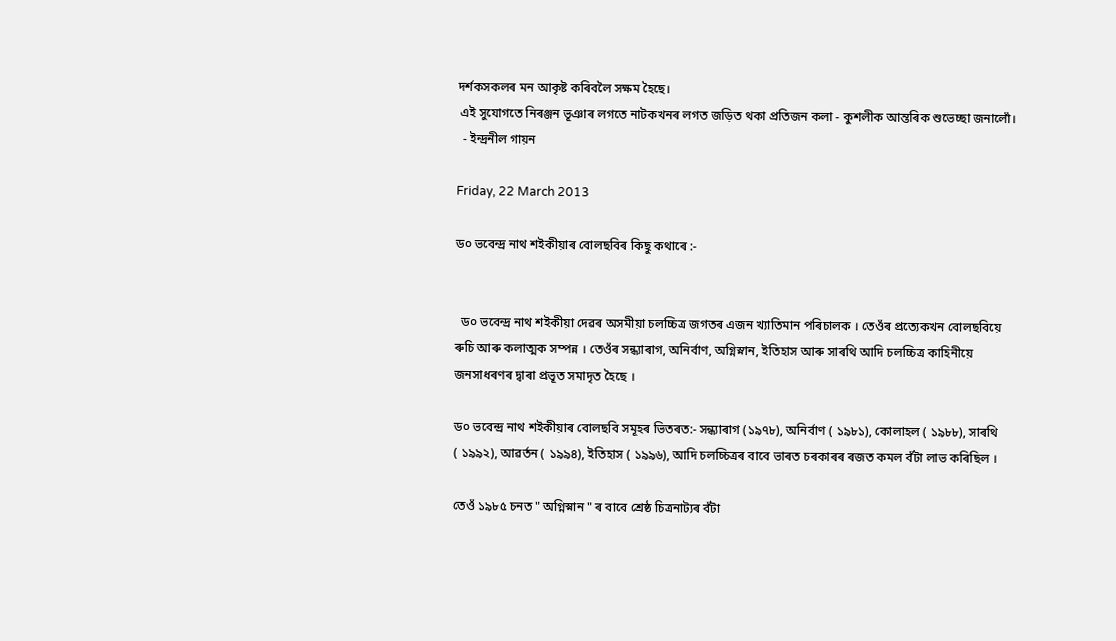দৰ্শকসকলৰ মন আকৃষ্ট কৰিবলৈ সক্ষম হৈছে।
 এই সুযোগতে নিৰঞ্জন ভূঞাৰ লগতে নাটকখনৰ লগত জড়িত থকা প্ৰতিজন কলা - কুশলীক আন্তৰিক শুভেচ্ছা জনালোঁ।
  - ইন্দ্ৰনীল গায়ন

Friday, 22 March 2013

ড০ ভবেন্দ্ৰ নাথ শইকীয়াৰ বোলছবিৰ কিছু কথাৰে :-


  ড০ ভবেন্দ্ৰ নাথ শইকীয়া দেৱৰ অসমীয়া চলচ্চিত্ৰ জগতৰ এজন খ্যাতিমান পৰিচালক । তেওঁৰ প্ৰত্যেকখন বোলছবিয়ে ৰুচি আৰু কলাত্মক সম্পন্ন । তেওঁৰ সন্ধ্যাৰাগ, অনিৰ্বাণ, অগ্নিস্নান, ইতিহাস আৰু সাৰথি আদি চলচ্চিত্ৰ কাহিনীয়ে জনসাধৰণৰ দ্বাৰা প্ৰভূত সমাদৃত হৈছে ।

ড০ ভবেন্দ্ৰ নাথ শইকীয়াৰ বোলছবি সমূহৰ ভিতৰত:- সন্ধ্যাৰাগ (১৯৭৮), অনিৰ্বাণ ( ১৯৮১), কোলাহল ( ১৯৮৮), সাৰথি
( ১৯৯২), আৱৰ্তন ( ১৯৯৪), ইতিহাস ( ১৯৯৬), আদি চলচ্চিত্ৰৰ বাবে ভাৰত চৰকাৰৰ ৰজত কমল বঁটা লাভ কৰিছিল ।

তেওঁ ১৯৮৫ চনত " অগ্নিস্নান " ৰ বাবে শ্ৰেষ্ঠ চিত্ৰনাট্যৰ বঁটা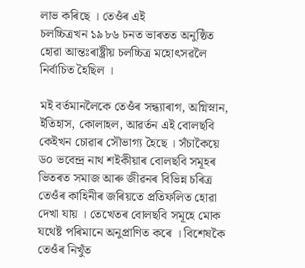লাভ কৰিছে । তেওঁৰ এই
চলচ্চিত্ৰখন ১৯৮৬ চনত ভাৰতত অনুষ্ঠিত হোৱা আন্তঃৰাষ্ট্ৰীয় চলচ্চিত্ৰ মহোৎসৱলৈ নিৰ্বাচিত হৈছিল ।

মই বৰ্তমানলৈকে তেওঁৰ সন্ধ্যাৰাগ, অগ্নিস্নান, ইতিহাস, কোলাহল, আৱৰ্তন এই বোলছবি কেইখন চোৱাৰ সৌভাগ্য হৈছে । সঁচাকৈয়ে ড০ ভবেন্দ্ৰ নাথ শইকীয়াৰ বোলছবি সমূহৰ ভিতৰত সমাজ আৰু জীৱনৰ বিভিন্ন চৰিত্ৰ তেওঁৰ কাহিনীৰ জৰিয়তে প্ৰতিফলিত হোৱা দেখা যায় । তেখেতৰ বোলছবি সমূহে মোক যথেষ্ট পৰিমানে অনুপ্ৰাণিত কৰে । বিশেষকৈ তেওঁৰ নিখুঁত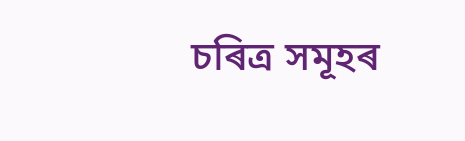চৰিত্ৰ সমূহৰ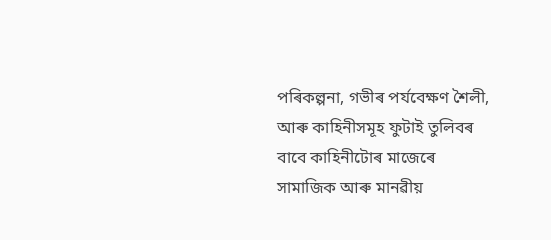পৰিকল্পনা, গভীৰ পৰ্যবেক্ষণ শৈলী, আৰু কাহিনীসমূহ ফুটাই তুলিবৰ বাবে কাহিনীটোৰ মাজেৰে সামাজিক আৰু মানৱীয়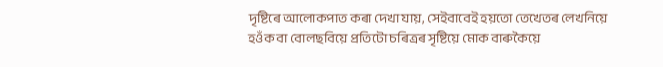দৃষ্টিৰে আলোকপাত কৰা দেখা যায়, সেইবাবেই হয়তো তেখেতৰ লেখনিয়ে হওঁক বা বোলছবিয়ে প্ৰতিটো চৰিত্ৰৰ সৃষ্টিয়ে মোক বাৰুকৈয়ে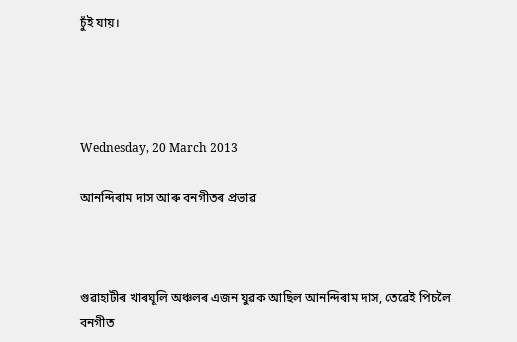চুঁই যায়।




Wednesday, 20 March 2013

আনন্দিৰাম দাস আৰু বনগীতৰ প্রভাৱ



গুৱাহাটীৰ খাৰঘূলি অঞ্চলৰ এজন যুৱক আছিল আনন্দিৰাম দাস, তেৱেই পিচলৈ বনগীত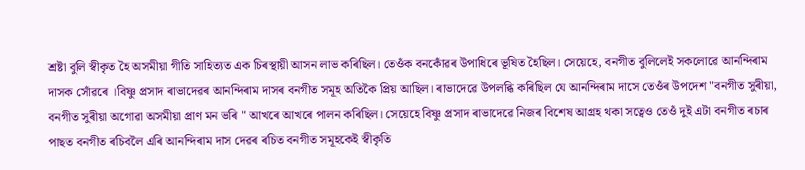শ্ৰষ্টা বুলি স্বীকৃত হৈ অসমীয়া গীতি সাহিত্যত এক চিৰস্থায়ী আসন লাভ কৰিছিল। তেওঁক বনকোঁৱৰ উপাধিৰে ভূষিত হৈছিল। সেয়েহে, বনগীত বুলিলেই সকলোৱে আনন্দিৰাম দাসক সোঁৱৰে ।বিষ্ণু প্ৰসাদ ৰাভাদেৱৰ আনন্দিৰাম দাসৰ বনগীত সমূহ অতিকৈ প্ৰিয় আছিল। ৰাভাদেৱে উপলব্ধি কৰিছিল যে আনন্দিৰাম দাসে তেওঁৰ উপদেশ "বনগীত সুৰীয়া, বনগীত সুৰীয়া অগোৱা অসমীয়া প্ৰাণ মন ভৰি " আখৰে আখৰে পালন কৰিছিল। সেয়েহে বিষ্ণু প্ৰসাদ ৰাভাদেৱে নিজৰ বিশেষ আগ্ৰহ থকা সত্বেও তেওঁ দুই এটা বনগীত ৰচাৰ পাছত বনগীত ৰচিবলৈ এৰি আনন্দিৰাম দাস দেৱৰ ৰচিত বনগীত সমূহকেই স্বীকৃতি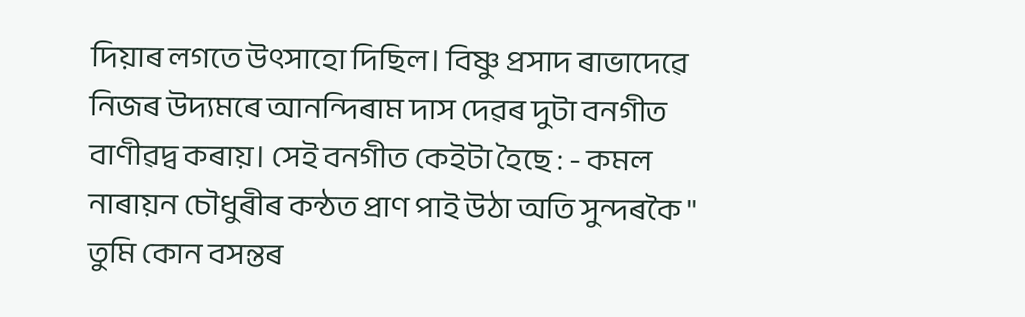দিয়াৰ লগতে উৎসাহো দিছিল। বিষ্ণু প্ৰসাদ ৰাভাদেৱে নিজৰ উদ্যমৰে আনন্দিৰাম দাস দেৱৰ দুটা বনগীত বাণীৱদ্ব কৰায়। সেই বনগীত কেইটা হৈছে : - কমল নাৰায়ন চৌধুৰীৰ কন্ঠত প্ৰাণ পাই উঠা অতি সুন্দৰকৈ " তুমি কোন বসন্তৰ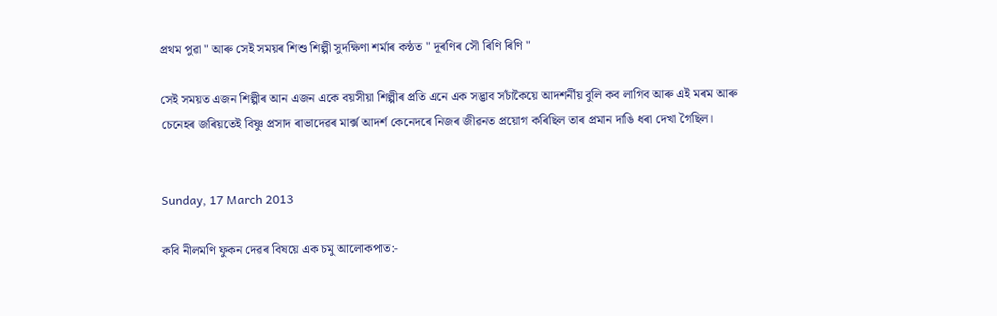প্ৰথম পুৱা " আৰু সেই সময়ৰ শিশু শিল্পী সুদক্ষিণা শৰ্মাৰ কন্ঠত " দূৰণিৰ সৌ ৰিণি ৰিণি "

সেই সময়ত এজন শিল্পীৰ আন এজন একে বয়সীয়া শিল্পীৰ প্ৰতি এনে এক সদ্ভাব সচাঁকৈয়ে আদশৰ্নীয় বুলি কব লাগিব আৰু এই মৰম আৰু চেনেহৰ জৰিয়তেই বিষ্ণু প্ৰসাদ ৰাভাদেৱৰ মাৰ্ক্স আদৰ্শ কেনেদৰে নিজৰ জীৱনত প্ৰয়োগ কৰিছিল তাৰ প্ৰমান দাঙি ধৰা দেখা গৈছিল।


Sunday, 17 March 2013

কবি নীলমণি ফুকন দেৱৰ বিষয়ে এক চমু আলোকপাত:-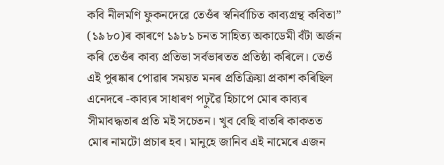কবি নীলমণি ফুকনদেৱে তেওঁৰ স্বনিৰ্বাচিত কাব্যগ্ৰন্থ কবিতা” (১৯৮০)ৰ কাৰণে ১৯৮১ চনত সাহিত্য অকাডেমী বঁটা অৰ্জন কৰি তেওঁৰ কাব্য প্ৰতিভা সৰ্বভাৰতত প্ৰতিষ্ঠা কৰিলে। তেওঁ এই পুৰষ্কাৰ পোৱাৰ সময়ত মনৰ প্ৰতিক্ৰিয়া প্ৰকাশ কৰিছিল এনেদৰে -কাব্যৰ সাধাৰণ পঢ়ুৱৈ হিচাপে মোৰ কাব্যৰ সীমাবদ্ধতাৰ প্ৰতি মই সচেতন। খুব বেছি বাতৰি কাকতত মোৰ নামটো প্ৰচাৰ হব। মানুহে জানিব এই নামেৰে এজন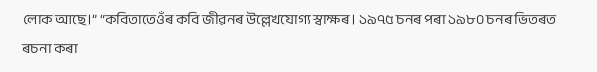লোক আছে।” “কবিতাতেওঁৰ কবি জীৱনৰ উল্লেখযোগ্য স্বাক্ষৰ। ১৯৭৫ চনৰ পৰা ১৯৮০ চনৰ ভিতৰত ৰচনা কৰা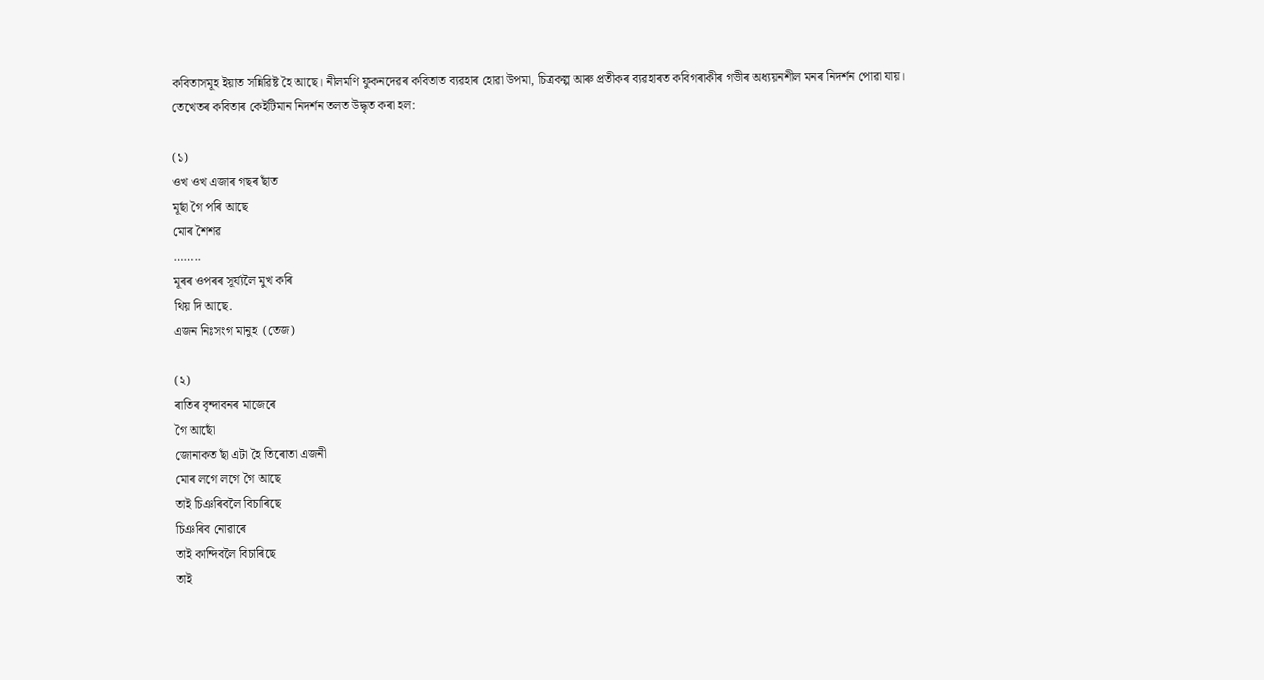কবিতাসমূহ ইয়াত সন্নিৱিষ্ট হৈ আছে। নীলমণি ফুকনদেৱৰ কবিতাত ব্যৱহাৰ হোৱা উপমা, চিত্ৰকল্প আৰু প্ৰতীকৰ ব্যৱহাৰত কবিগৰাকীৰ গভীৰ অধ্যয়নশীল মনৰ নিদৰ্শন পোৱা যায়।
তেখেতৰ কবিতাৰ কেইটিমান নিদৰ্শন তলত উদ্ধৃত কৰা হল:

(১)
ওখ ওখ এজাৰ গছৰ ছাঁত
মূৰ্ছা গৈ পৰি আছে
মোৰ শৈশৱ
……..
মূৰৰ ওপৰৰ সূৰ্য্যলৈ মুখ কৰি
থিয় দি আছে.
এজন নিঃসংগ মানুহ  (তেজ)

(২)
ৰাতিৰ বৃন্দাবনৰ মাজেৰে
গৈ আছোঁ
জোনাকত ছাঁ এটা হৈ তিৰোতা এজনী
মোৰ লগে লগে গৈ আছে
তাই চিঞৰিবলৈ বিচাৰিছে
চিঞৰিব নোৱাৰে
তাই কান্দিবলৈ বিচাৰিছে
তাই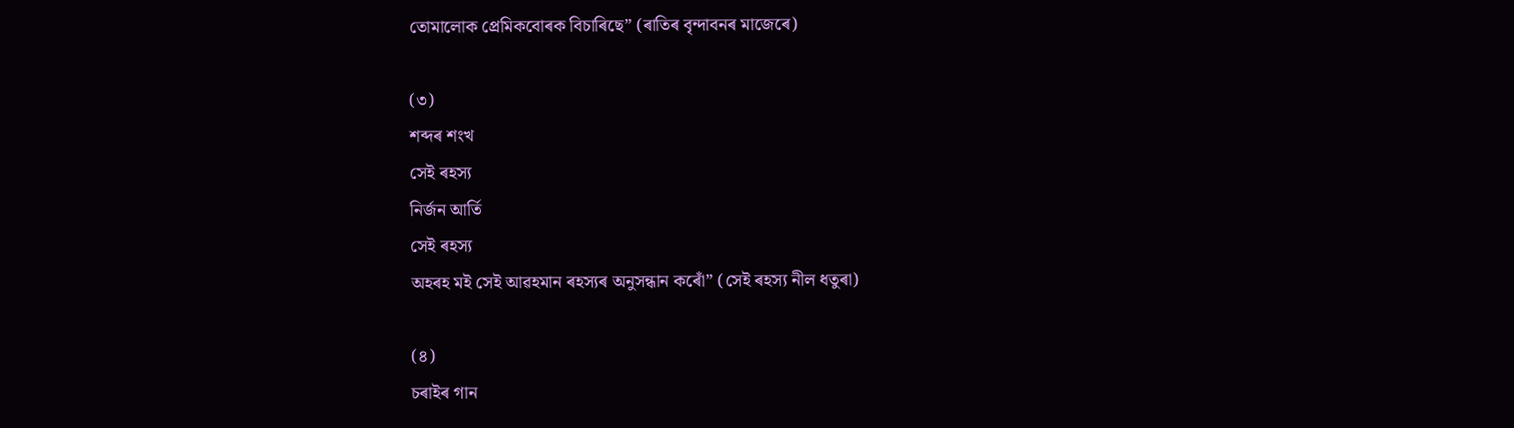তোমালোক প্ৰেমিকবোৰক বিচাৰিছে” (ৰাতিৰ বৃন্দাবনৰ মাজেৰে)

(৩)
শব্দৰ শংখ
সেই ৰহস্য
নিৰ্জন আৰ্তি
সেই ৰহস্য
অহৰহ মই সেই আৱহমান ৰহস্যৰ অনুসন্ধান কৰোঁ” (সেই ৰহস্য নীল ধতুৰা)

(৪)
চৰাইৰ গান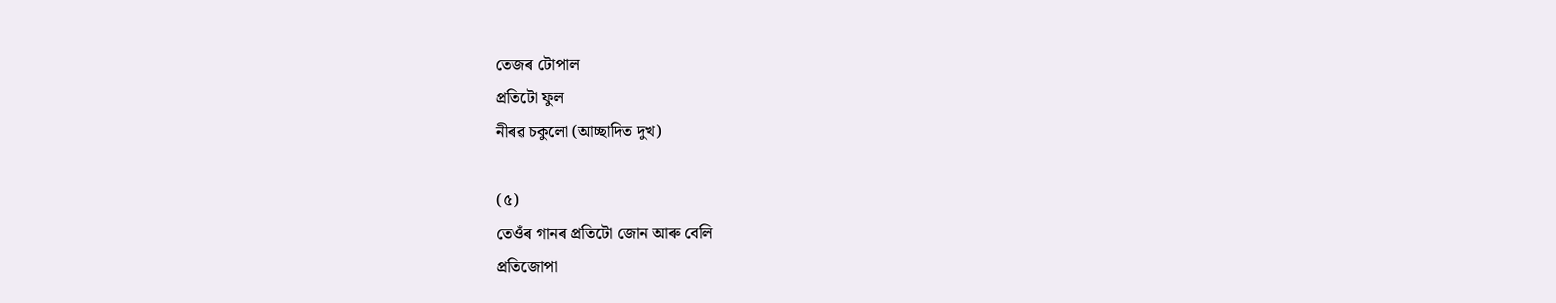তেজৰ টোপাল
প্ৰতিটো ফুল
নীৰৱ চকুলো (আচ্ছাদিত দুখ)

(৫)
তেওঁৰ গানৰ প্ৰতিটো জোন আৰু বেলি
প্ৰতিজোপা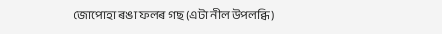জোপোহা ৰঙা ফলৰ গছ (এটা নীল উপলব্ধি)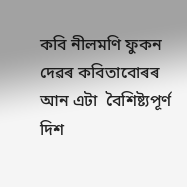কবি নীলমণি ফুকন দেৱৰ কবিতাবোৰৰ আন এটা  বৈশিষ্ট্যপূৰ্ণ দিশ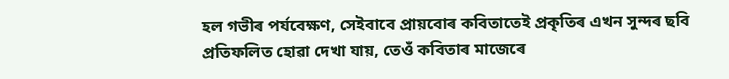হল গভীৰ পৰ্যবেক্ষণ, সেইবাবে প্ৰায়বোৰ কবিতাতেই প্ৰকৃতিৰ এখন সুন্দৰ ছবি প্ৰতিফলিত হোৱা দেখা যায়, তেওঁ কবিতাৰ মাজেৰে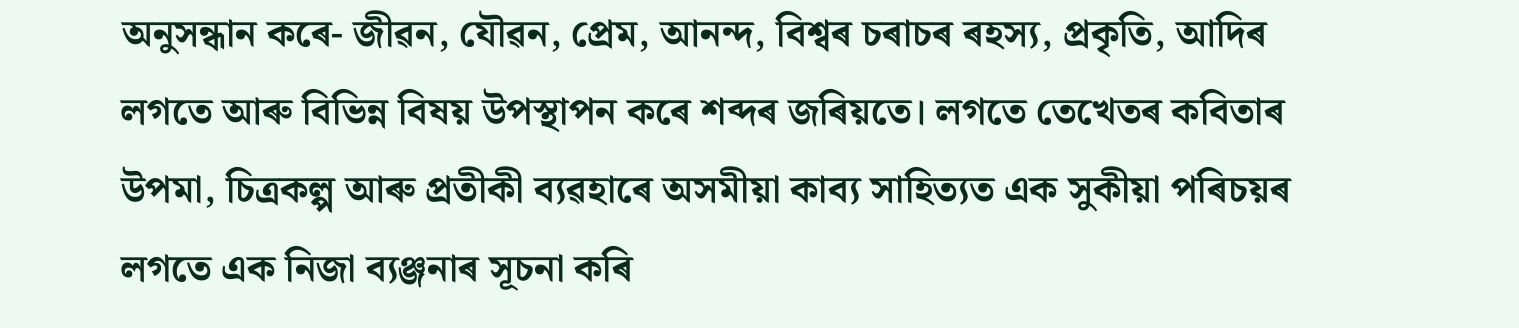অনুসন্ধান কৰে- জীৱন, যৌৱন, প্ৰেম, আনন্দ, বিশ্বৰ চৰাচৰ ৰহস্য, প্ৰকৃতি, আদিৰ লগতে আৰু বিভিন্ন বিষয় উপস্থাপন কৰে শব্দৰ জৰিয়তে। লগতে তেখেতৰ কবিতাৰ উপমা, চিত্ৰকল্প আৰু প্ৰতীকী ব্যৱহাৰে অসমীয়া কাব্য সাহিত্যত এক সুকীয়া পৰিচয়ৰ লগতে এক নিজা ব্যঞ্জনাৰ সূচনা কৰি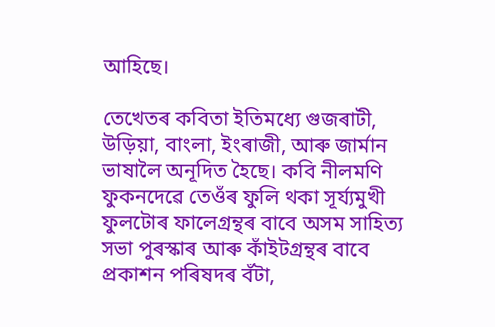আহিছে।

তেখেতৰ কবিতা ইতিমধ্যে গুজৰাটী, উড়িয়া, বাংলা, ইংৰাজী, আৰু জাৰ্মান ভাষালৈ অনূদিত হৈছে। কবি নীলমণি ফুকনদেৱে তেওঁৰ ফুলি থকা সূৰ্য্যমুখী ফুলটোৰ ফালেগ্ৰন্থৰ বাবে অসম সাহিত্য সভা পুৰস্কাৰ আৰু কাঁইটগ্ৰন্থৰ বাবে প্ৰকাশন পৰিষদৰ বঁটা,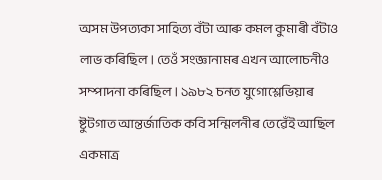অসম উপত্যকা সাহিত্য বঁটা আৰু কমল কুমাৰী বঁটাও লাভ কৰিছিল। তেওঁ সংজ্ঞানামৰ এখন আলোচনীও সম্পাদনা কৰিছিল। ১৯৮২ চনত যুগোশ্লেভিয়াৰ ষ্টুটগাত আন্তৰ্জাতিক কবি সন্মিলনীৰ তেৱেঁই আছিল একমাত্ৰ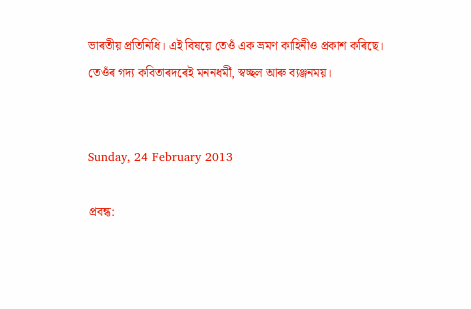ভাৰতীয় প্ৰতিনিধি। এই বিষয়ে তেওঁ এক ভ্ৰমণ কাহিনীও প্ৰকাশ কৰিছে। তেওঁৰ গদ্য কবিতাৰদৰেই মননধৰ্মী, স্বচ্ছল আৰু ব্যঞ্জনময়।


Sunday, 24 February 2013

প্ৰবন্ধ: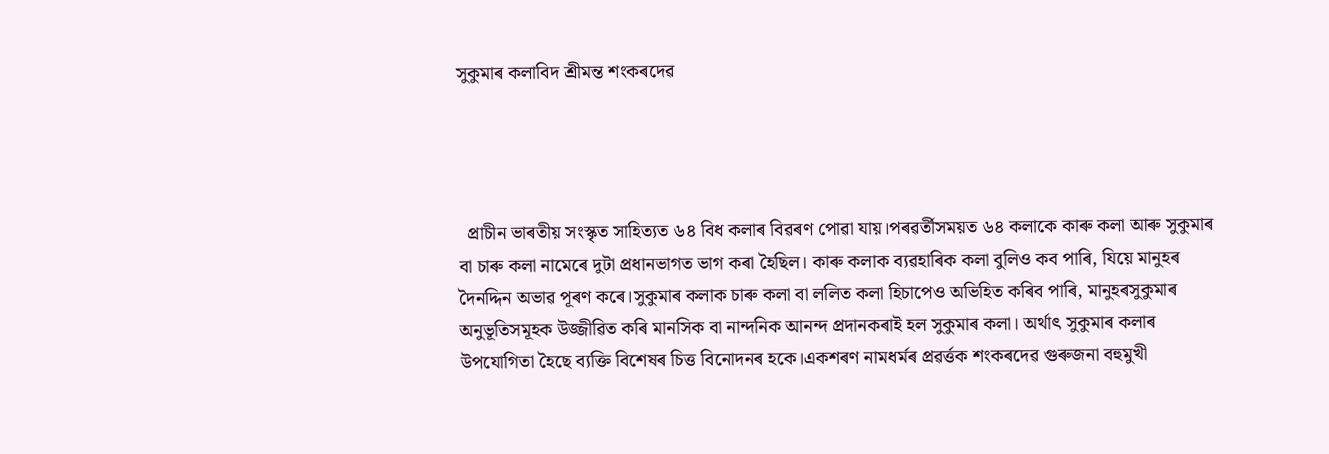সুকুমাৰ কলাবিদ শ্ৰীমন্ত শংকৰদেৱ




  প্ৰাচীন ভাৰতীয় সংস্কৃত সাহিত্যত ৬৪ বিধ কলাৰ বিৱৰণ পোৱা যায়।পৰৱৰ্তীসময়ত ৬৪ কলাকে কাৰু কলা আৰু সুকুমাৰ বা চাৰু কলা নামেৰে দুটা প্ৰধানভাগত ভাগ কৰা হৈছিল। কাৰু কলাক ব্যৱহাৰিক কলা বুলিও কব পাৰি, যিয়ে মানুহৰ দৈনদ্দিন অভাৱ পূৰণ কৰে।সুকুমাৰ কলাক চাৰু কলা বা ললিত কলা হিচাপেও অভিহিত কৰিব পাৰি, মানুহৰসুকুমাৰ অনুভূতিসমূহক উজ্জীৱিত কৰি মানসিক বা নান্দনিক আনন্দ প্ৰদানকৰাই হল সুকুমাৰ কলা। অৰ্থাৎ সুকুমাৰ কলাৰ উপযোগিতা হৈছে ব্যক্তি বিশেষৰ চিত্ত বিনোদনৰ হকে।একশৰণ নামধৰ্মৰ প্ৰৱৰ্ত্তক শংকৰদেৱ গুৰুজনা বহুমুখী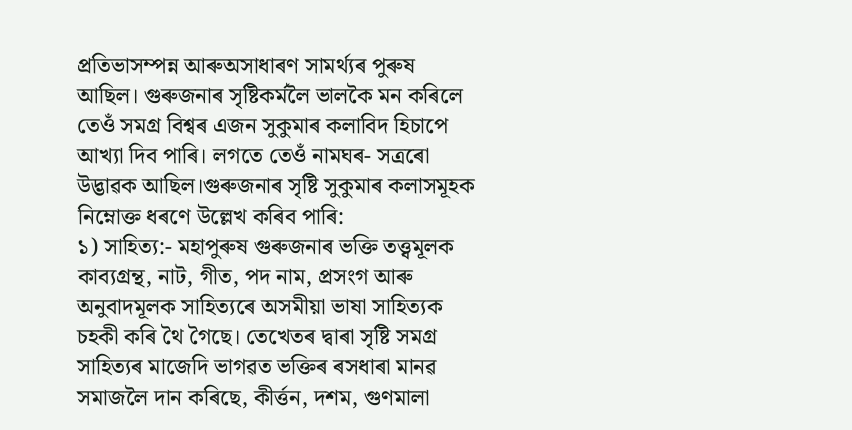প্ৰতিভাসম্পন্ন আৰুঅসাধাৰণ সামৰ্থ্যৰ পুৰুষ আছিল। গুৰুজনাৰ সৃষ্টিকৰ্মলৈ ভালকৈ মন কৰিলে তেওঁ সমগ্ৰ বিশ্বৰ এজন সুকুমাৰ কলাবিদ হিচাপে আখ্যা দিব পাৰি। লগতে তেওঁ নামঘৰ- সত্ৰৰো উদ্ভাৱক আছিল।গুৰুজনাৰ সৃষ্টি সুকুমাৰ কলাসমূহক নিম্নোক্ত ধৰণে উল্লেখ কৰিব পাৰি:
১) সাহিত্য:- মহাপুৰুষ গুৰুজনাৰ ভক্তি তত্ত্বমূলক কাব্যগ্ৰন্থ, নাট, গীত, পদ নাম, প্ৰসংগ আৰু অনুবাদমূলক সাহিত্যৰে অসমীয়া ভাষা সাহিত্যক চহকী কৰি থৈ গৈছে। তেখেতৰ দ্বাৰা সৃষ্টি সমগ্ৰ সাহিত্যৰ মাজেদি ভাগৱত ভক্তিৰ ৰসধাৰা মানৱ সমাজলৈ দান কৰিছে, কীৰ্ত্তন, দশম, গুণমালা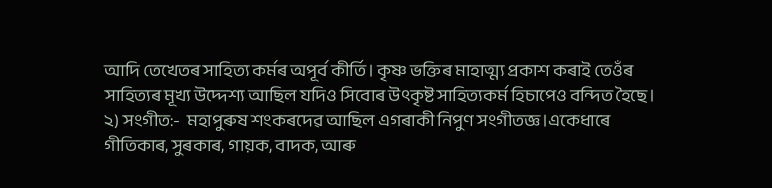আদি তেখেতৰ সাহিত্য কৰ্মৰ অপূৰ্ব কীৰ্তি। কৃষ্ণ ভক্তিৰ মাহাত্ম্য প্ৰকাশ কৰাই তেওঁৰ সাহিত্যৰ মূখ্য উদ্দেশ্য আছিল যদিও সিবোৰ উত্‍কৃষ্ট সাহিত্যকৰ্ম হিচাপেও বন্দিত হৈছে।
২) সংগীত:-  মহাপুৰুষ শংকৰদেৱ আছিল এগৰাকী নিপুণ সংগীতজ্ঞ।একেধাৰে
গীতিকাৰ, সুৰকাৰ, গায়ক, বাদক, আৰু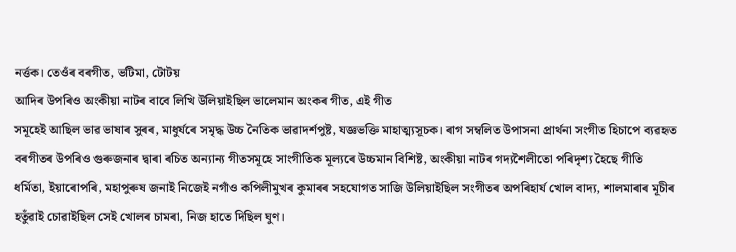নৰ্ত্তক। তেওঁৰ বৰগীত, ভটিমা, টোটয়
আদিৰ উপৰিও অংকীয়া নাটৰ বাবে লিখি উলিয়াইছিল ভালেমান অংকৰ গীত, এই গীত
সমূহেই আছিল ভাৱ ভাষাৰ সুৰৰ, মাধুৰ্যৰে সমৃদ্ধ উচ্চ নৈতিক ভাৱাদৰ্শপুষ্ট, যজ্ঞভক্তি মাহাত্ম্যসূচক। ৰাগ সম্বলিত উপাসনা প্ৰাৰ্থনা সংগীত হিচাপে ব্যৱহৃত বৰগীতৰ উপৰিও গুৰুজনাৰ দ্বাৰা ৰচিত অন্যান্য গীতসমূহে সাংগীতিক মূল্যৰে উচ্চমান বিশিষ্ট, অংকীয়া নাটৰ গদ্যশৈলীতো পৰিদৃশ্য হৈছে গীতি ধৰ্মিতা, ইয়াৰোপৰি, মহাপুৰুষ জনাই নিজেই নগাঁও কপিলীমুখৰ কুমাৰৰ সহযোগত সাজি উলিয়াইছিল সংগীতৰ অপৰিহাৰ্য খোল বাদ্য, শালমাৰাৰ মূচীৰ হতুঁৱাই চোৱাইছিল সেই খোলৰ চামৰা, নিজ হাতে দিছিল ঘুণ।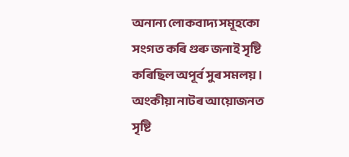অনান্য লোকবাদ্য সমূহকো সংগত কৰি গুৰু জনাই সৃষ্টি কৰিছিল অপূৰ্ব সুৰ সমলয়। অংকীয়া নাটৰ আয়োজনত সৃষ্টি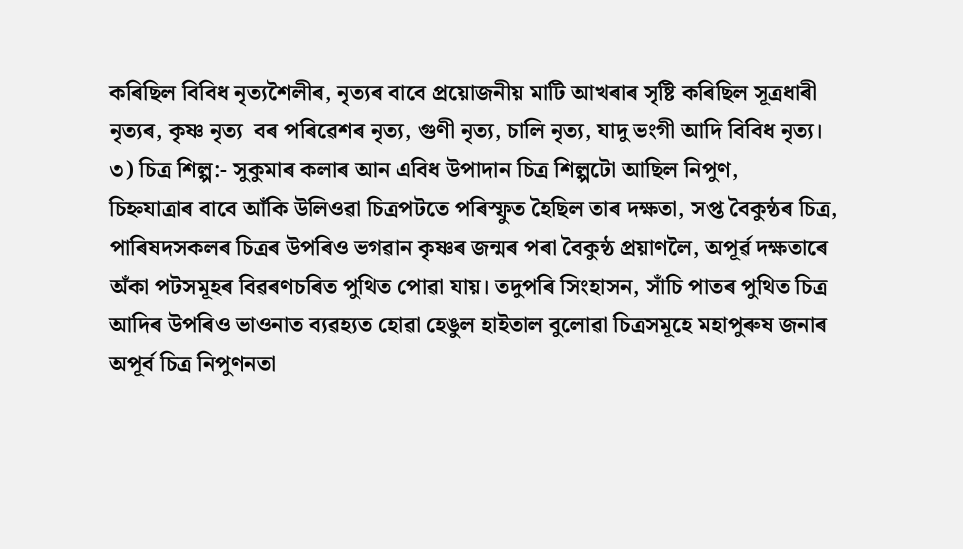কৰিছিল বিবিধ নৃত্যশৈলীৰ, নৃত্যৰ বাবে প্ৰয়োজনীয় মাটি আখৰাৰ সৃষ্টি কৰিছিল সূত্ৰধাৰী নৃত্যৰ, কৃষ্ণ নৃত্য  বৰ পৰিৱেশৰ নৃত্য, গুণী নৃত্য, চালি নৃত্য, যাদু ভংগী আদি বিবিধ নৃত্য।
৩) চিত্ৰ শিল্প:- সুকুমাৰ কলাৰ আন এবিধ উপাদান চিত্ৰ শিল্পটো আছিল নিপুণ,
চিহ্নযাত্ৰাৰ বাবে আঁকি উলিওৱা চিত্ৰপটতে পৰিস্ফুত হৈছিল তাৰ দক্ষতা, সপ্ত বৈকুন্ঠৰ চিত্ৰ, পাৰিষদসকলৰ চিত্ৰৰ উপৰিও ভগৱান কৃষ্ণৰ জন্মৰ পৰা বৈকুন্ঠ প্ৰয়াণলৈ, অপূৰ্ৱ দক্ষতাৰে অঁকা পটসমূহৰ বিৱৰণচৰিত পুথিত পোৱা যায়। তদুপৰি সিংহাসন, সাঁচি পাতৰ পুথিত চিত্ৰ আদিৰ উপৰিও ভাওনাত ব্যৱহ্যত হোৱা হেঙুল হাইতাল বুলোৱা চিত্ৰসমূহে মহাপুৰুষ জনাৰ অপূৰ্ব চিত্ৰ নিপুণনতা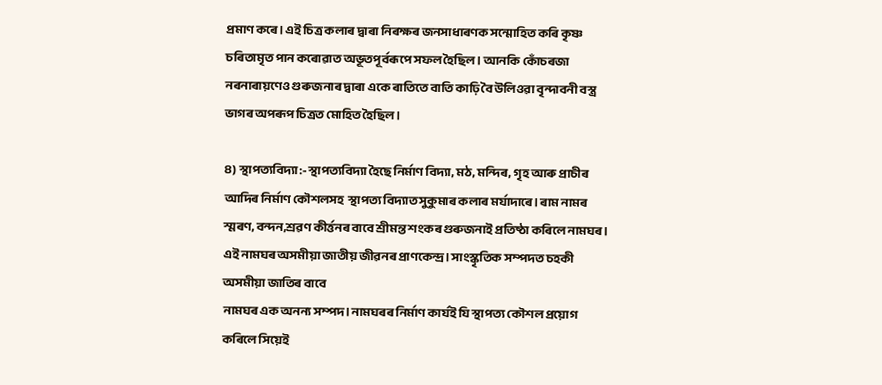প্ৰমাণ কৰে। এই চিত্ৰ কলাৰ দ্বাৰা নিৰক্ষৰ জনসাধাৰণক সন্মোহিত কৰি কৃষ্ণ চৰিতামৃত পান কৰোৱাত অভূতপূৰ্বৰূপে সফল হৈছিল। আনকি কোঁচৰজা নৰনাৰায়ণেও গুৰুজনাৰ দ্বাৰা একে ৰাতিতে বাতি কাঢ়ি বৈ উলিওৱা বৃন্দাবনী বস্ত্ৰ ভাগৰ অপৰূপ চিত্ৰত মোহিত হৈছিল।

৪) স্থাপত্যবিদ্যা:- স্থাপত্যবিদ্যা হৈছে নিৰ্মাণ বিদ্যা, মঠ, মন্দিৰ, গৃহ আৰু প্ৰাচীৰ আদিৰ নিৰ্মাণ কৌশলসহ  স্থাপত্য বিদ্যাত সুকুমাৰ কলাৰ মৰ্যাদাৰে। ৰাম নামৰ স্মৰণ, বন্দন,শ্ৰৱণ কীৰ্ত্তনৰ বাবে শ্ৰীমন্ত শংকৰ গুৰুজনাই প্ৰতিষ্ঠা কৰিলে নামঘৰ। এই নামঘৰ অসমীয়া জাতীয় জীৱনৰ প্ৰাণকেন্দ্ৰ। সাংস্কৃতিক সম্পদত চহকী অসমীয়া জাতিৰ বাবে
নামঘৰ এক অনন্য সম্পদ। নামঘৰৰ নিৰ্মাণ কাৰ্যই যি স্থাপত্য কৌশল প্ৰয়োগ
কৰিলে সিয়েই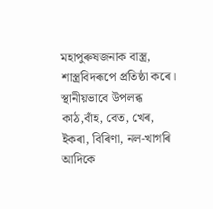মহাপুৰুষজনাক বাস্ত্ৰ, শাস্ত্ৰবিদৰূপে প্ৰতিষ্ঠা কৰে। স্থানীয়ভাবে উপলব্ধ কাঠ,বাঁহ, বেত, খেৰ, ইকৰা, বিৰিণা, নল-খাগৰি আদিকে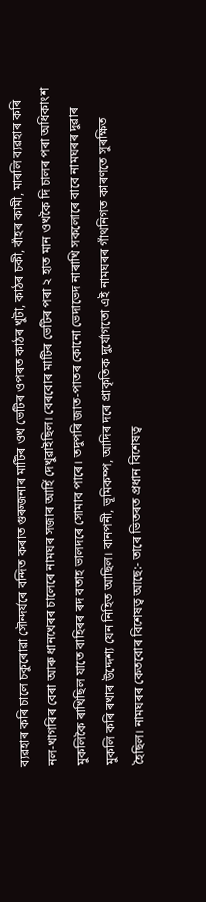ব্যৱহাৰ কৰি চালে চকুৰোৱা সৌন্দৰ্যৰে বন্দিত কৰাত গুৰুজনাৰ মাটিৰ ওখ ভেটিৰ ওপৰত কাঠৰ খুটা, কাঠৰ চকী, বাঁহৰ কামী, মাৰলি ব্যৱহাৰ কৰি নল-খাগৰিৰ বেৰা আৰু ধানখেৰৰ চালেৰে নামঘৰ সজাৰ আৰ্হি দেখুৱাইছিল। বেৰবোৰ মাটিৰ ভেটিৰ পৰা ২ হাত মান ওখকৈ দি চালৰ পৰা অধিকাংশ মুকলিকৈ ৰাখিছিল যাতে বাহিৰৰ ৰদ বতাহ ভালদৰে সোমাব পাৰে। তদুপৰি জাত-পাতৰ কোনো ভেদাভেদ নাৰাখি সকলোৰে বাবে নামঘৰৰ দুৱাৰ মুকলি কৰি ৰখাৰ উদ্দেশ্য যেন নিহিত আছিল। বানপনী, ভূমিকম্প, আদিৰ দৰে প্ৰাকৃতিক দুৰ্যোগতো এই নামঘৰৰ গাঁথনিগত কাৰণতে সুৰক্ষিত হৈছিল। নামঘৰৰ কেতবোৰ বিশেষত্ব আছে:- তাৰে ভিতৰত প্ৰধান বিশেষত্ব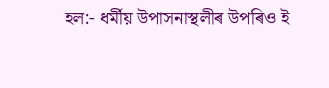হল:- ধৰ্মীয় উপাসনাস্থলীৰ উপৰিও ই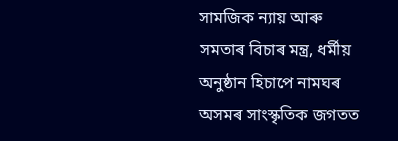সামজিক ন্যায় আৰু সমতাৰ বিচাৰ মন্ত্ৰ, ধৰ্মীয় অনুষ্ঠান হিচাপে নামঘৰ অসমৰ সাংস্কৃতিক জগতত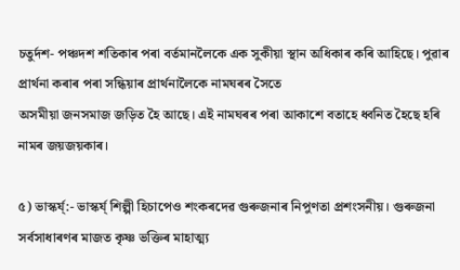চতুৰ্দশ- পঞ্চদশ শতিকাৰ পৰা বৰ্তমানলৈকে এক সুকীয়া স্থান অধিকাৰ কৰি আহিছে। পুৱাৰ প্ৰাৰ্থনা কৰাৰ পৰা সন্ধিয়াৰ প্ৰাৰ্থনালৈকে নামঘৰৰ সৈতে
অসমীয়া জনসমাজ জড়িত হৈ আছে। এই নামঘৰৰ পৰা আকাশে বতাহে ধ্বনিত হৈছে হৰি নামৰ জয়জয়কাৰ।

৫) ভাস্কৰ্য্:- ভাস্কৰ্য্ শিল্পী হিচাপেও শংকৰদেৱ গুৰুজনাৰ নিপুণতা প্ৰশংসনীয়। গুৰুজনা সৰ্বসাধাৰণৰ মাজত কৃষ্ণ ভক্তিৰ মাহাত্ম্য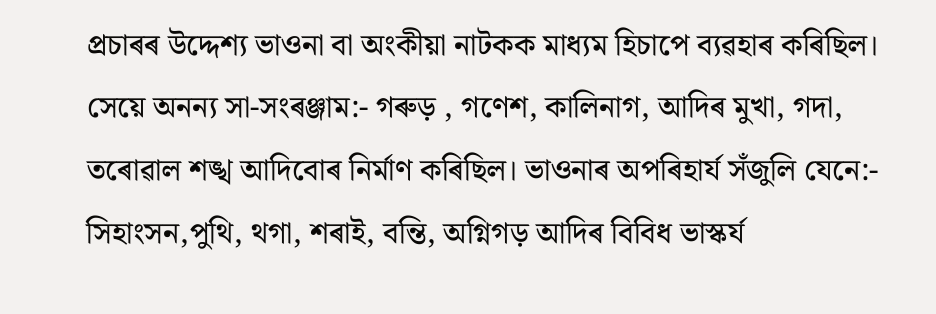প্ৰচাৰৰ উদ্দেশ্য ভাওনা বা অংকীয়া নাটকক মাধ্যম হিচাপে ব্যৱহাৰ কৰিছিল। সেয়ে অনন্য সা-সংৰঞ্জাম:- গৰুড় , গণেশ, কালিনাগ, আদিৰ মুখা, গদা, তৰোৱাল শঙ্খ আদিবোৰ নিৰ্মাণ কৰিছিল। ভাওনাৰ অপৰিহাৰ্য সঁজুলি যেনে:- সিহাংসন,পুথি, থগা, শৰাই, বন্তি, অগ্নিগড় আদিৰ বিবিধ ভাস্কৰ্য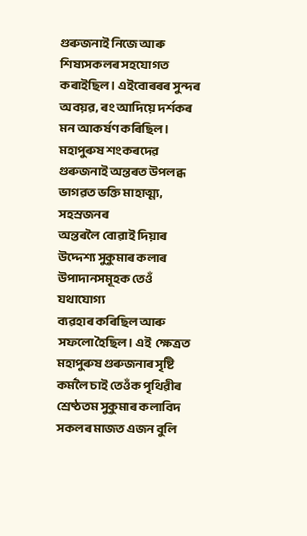গুৰুজনাই নিজে আৰু শিষ্যসকলৰ সহযোগত কৰাইছিল। এইবোৰৰৰ সুন্দৰ অবয়ৱ, ৰং আদিয়ে দৰ্শকৰ মন আকৰ্ষণ কৰিছিল।
মহাপুৰুষ শংকৰদেৱ গুৰুজনাই অন্তৰত উপলব্ধ ভাগৱত ভক্তি মাহাত্ম্য, সহস্ৰজনৰ
অন্তৰলৈ বোৱাই দিয়াৰ উদ্দেশ্য সুকুমাৰ কলাৰ উপাদানসমূহক তেওঁ যথাযোগ্য
ব্যৱহাৰ কৰিছিল আৰু সফলো হৈছিল। এই  ক্ষেত্ৰত  মহাপুৰুষ গুৰুজনাৰ সৃষ্টি
কৰ্মলৈ চাই তেওঁক পৃথিৱীৰ শ্ৰেষ্ঠতম সুকুমাৰ কলাবিদ সকলৰ মাজত এজন বুলি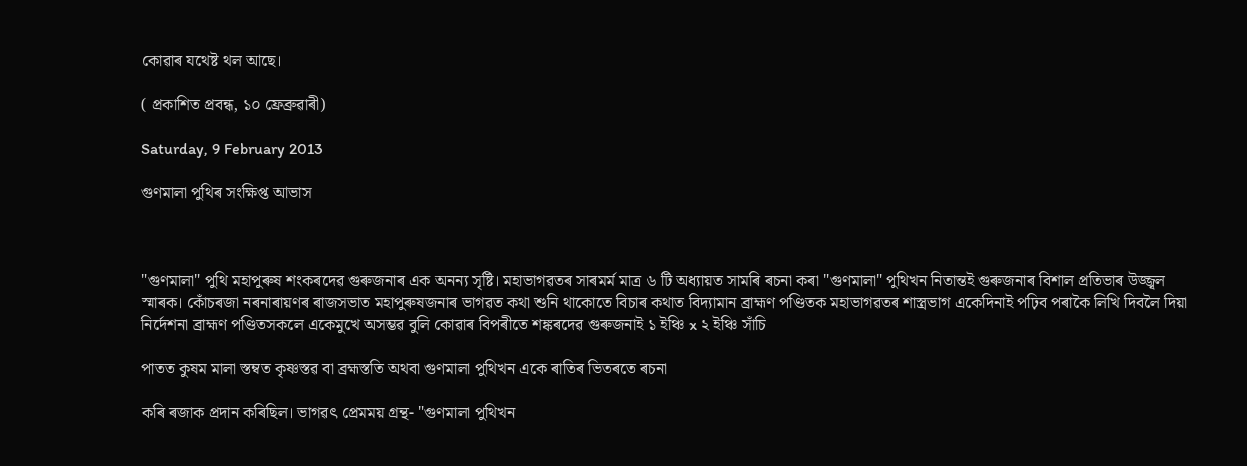কোৱাৰ যথেষ্ট থল আছে।

( প্ৰকাশিত প্ৰবন্ধ, ১০ ফ্ৰেব্ৰুৱাৰী)

Saturday, 9 February 2013

গুণমালা পুথিৰ সংক্ষিপ্ত আভাস



"গুণমালা" পুথি মহাপুৰুষ শংকৰদেৱ গুৰুজনাৰ এক অনন্য সৃষ্টি। মহাভাগৱতৰ সাৰমৰ্ম মাত্ৰ ৬ টি অধ্যায়ত সামৰি ৰচনা কৰা "গুণমালা" পুথিখন নিতান্তই গুৰুজনাৰ বিশাল প্ৰতিভাৰ উজ্জ্বল স্মাৰক। কোঁচৰজা নৰনাৰায়ণৰ ৰাজসভাত মহাপুৰুষজনাৰ ভাগৱত কথা শুনি থাকোতে বিচাৰ কথাত বিদ্যামান ব্ৰাহ্মণ পণ্ডিতক মহাভাগৱতৰ শাস্ত্ৰভাগ একেদিনাই পঢ়িব পৰাকৈ লিখি দিবলৈ দিয়া নিৰ্দেশনা ব্ৰাহ্মণ পণ্ডিতসকলে একেমুখে অসম্ভৱ বুলি কোৱাৰ বিপৰীতে শঙ্কৰদেৱ গুৰুজনাই ১ ইঞ্চি x ২ ইঞ্চি সাঁচি

পাতত কুষম মালা স্তম্বত কৃষ্ণস্তৱ বা ব্ৰহ্মস্ততি অথবা গুণমালা পুথিখন একে ৰাতিৰ ভিতৰতে ৰচনা

কৰি ৰজাক প্ৰদান কৰিছিল। ভাগৱৎ প্ৰেমময় গ্ৰন্থ- "গুণমালা পুথিখন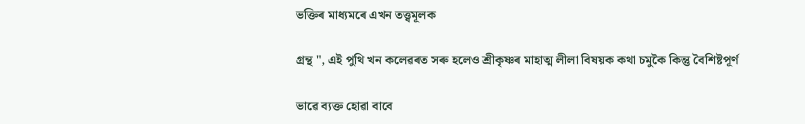ভক্তিৰ মাধ্যমৰে এখন তত্ত্বমূলক

গ্ৰন্থ ", এই পুথি খন কলেৱৰত সৰু হলেও শ্ৰীকৃষ্ণৰ মাহাত্ম লীলা বিষয়ক কথা চমুকৈ কিন্তু বৈশিষ্টপূৰ্ণ

ভাৱে ব্যক্ত হোৱা বাবে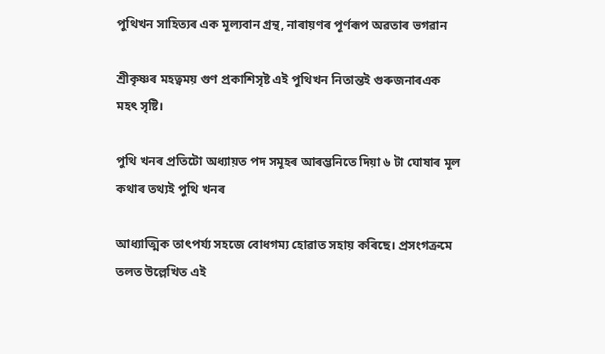পুথিখন সাহিত্যৰ এক মূল্যবান গ্ৰন্থ, নাৰায়ণৰ পূৰ্ণৰূপ অৱতাৰ ভগৱান

শ্ৰীকৃষ্ণৰ মহত্বময় গুণ প্ৰকাশিসৃষ্ট এই পুথিখন নিতান্তই গুৰুজনাৰএক মহৎ সৃষ্টি।

পুথি খনৰ প্ৰতিটো অধ্যায়ত পদ সমূহৰ আৰম্ভনিতে দিয়া ৬ টা ঘোষাৰ মূল কথাৰ তথ্যই পুথি খনৰ

আধ্যাত্মিক তাৎপৰ্য্য সহজে বোধগম্য হোৱাত সহায় কৰিছে। প্ৰসংগক্ৰমে তলত উল্লেখিত এই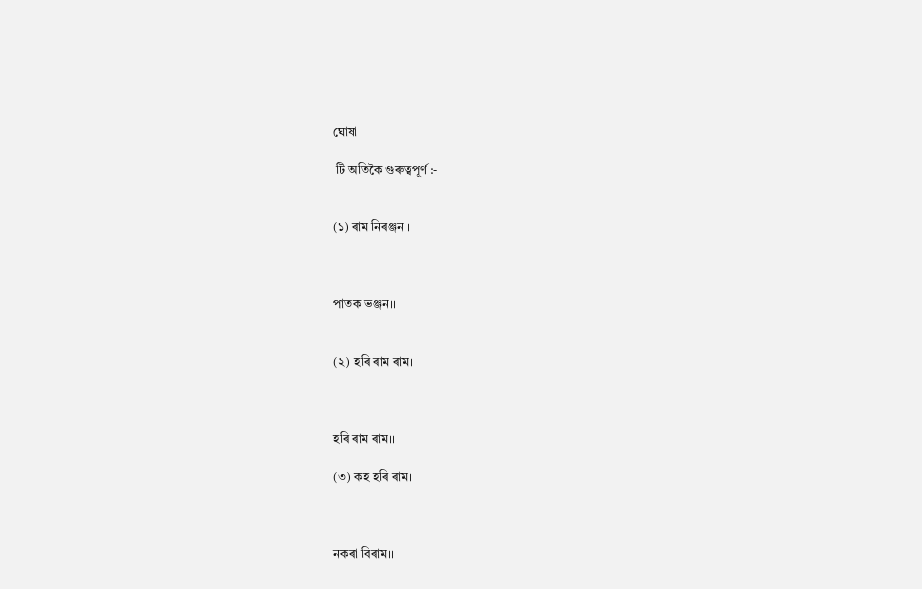ঘোষা

 টি অতিকৈ গুৰুত্বপূৰ্ণ :-


(১) ৰাম নিৰঞ্জন ।



পাতক ভঞ্জন।।


(২) হৰি ৰাম ৰাম।



হৰি ৰাম ৰাম।।

(৩) কহ হৰি ৰাম।



নকৰা বিৰাম।।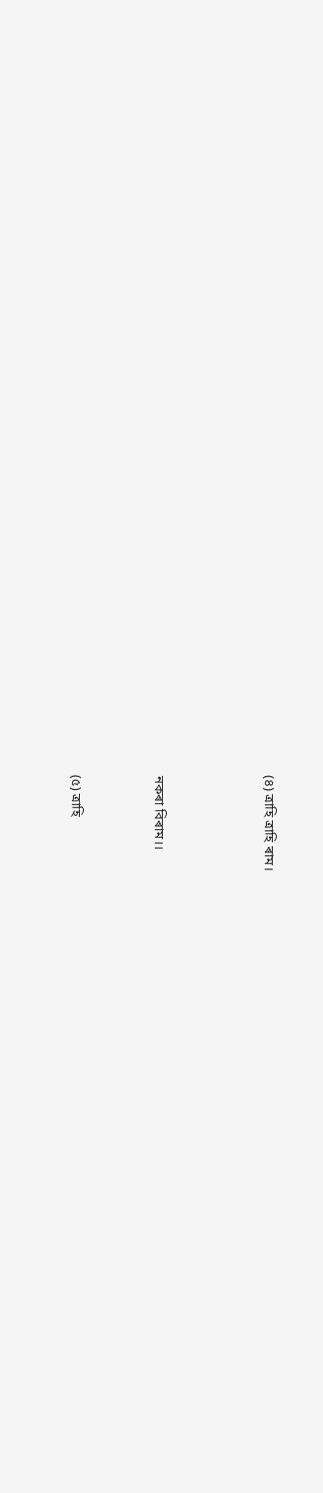(৪) ত্ৰাহি ত্ৰাহি ৰাম।



নকৰা বিৰাম।।


(৫) ত্ৰাহি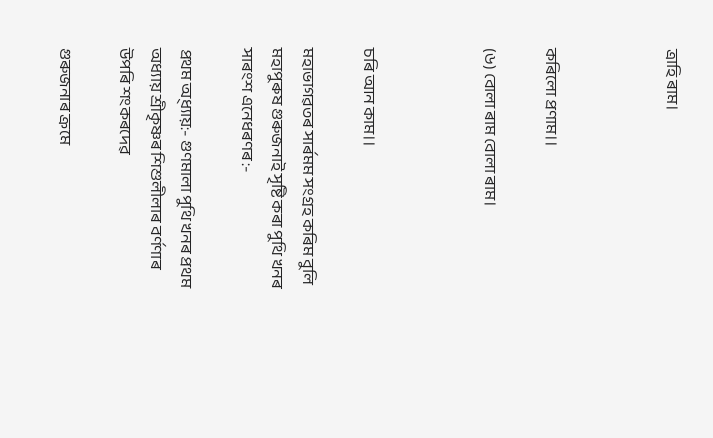ত্ৰাহি ৰাম।



কৰিলো প্ৰণাম।।

(৬) বোলা ৰাম বোলা ৰাম।



চৰি আন কাম।।

মহাভাগৱতৰ সাৰ্ৰমম সংগ্ৰহ কৰিম বুলি মহাপুৰুষ গুৰুজনাই সৃষ্টি কৰা পুথি খনৰ সাৰংশ এনেধৰণৰ :-

প্ৰথম অ্ধ্যায়:- গুণমালা পুথি খনৰ প্ৰথম অধ্যায় শ্ৰীকৃষ্ণৰ শিশুলীলাৰ বৰ্ণণাৰ উপৰি শংকৰদেৱ

গুৰুজনাৰ ক্ৰমে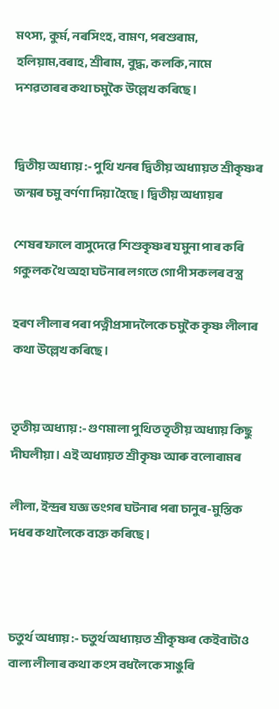মৎস্য, কুৰ্ম, নৰসিংহ, বামণ, পৰশুৰাম, হলিয়াম,বৰাহ, শ্ৰীৰাম, বুদ্ধ, কলকি, নামে
দশৱতাৰৰ কথা চমুকৈ উল্লেখ কৰিছে।


দ্বিতীয় অধ্যায়:- পুথি খনৰ দ্বিতীয় অধ্যায়ত শ্ৰীকৃষ্ণৰ জন্মৰ চমু বৰ্ণণা দিয়া হৈছে। দ্বিতীয় অধ্যায়ৰ

শেষৰ ফালে বাসুদেৱে শিশুকৃষ্ণৰ যমুনা পাৰ কৰি গকুলক থৈ অহা ঘটনাৰ লগতে গোপী সকলৰ বস্ত্ৰ

হৰণ লীলাৰ পৰা পত্নীপ্ৰসাদলৈকে চমুকৈ কৃষ্ণ লীলাৰ কথা উল্লেখ কৰিছে।


তৃতীয় অধ্যায় :- গুণমালা পুথিত তৃতীয় অধ্যায় কিছু দীঘলীয়া । এই অধ্যায়ত শ্ৰীকৃষ্ণ আৰু বলোৰামৰ

লীলা, ইন্দ্ৰৰ যজ্ঞ ভংগৰ ঘটনাৰ পৰা চানুৰ-মুস্তিক দধৰ কথালৈকে ব্যক্ত কৰিছে।



চতুৰ্থ অধ্যায় :- চতুৰ্থ অধ্যায়ত শ্ৰীকৃষ্ণৰ কেইবাটাও বাল্য লীলাৰ কথা কংস বধলৈকে সাঙুৰি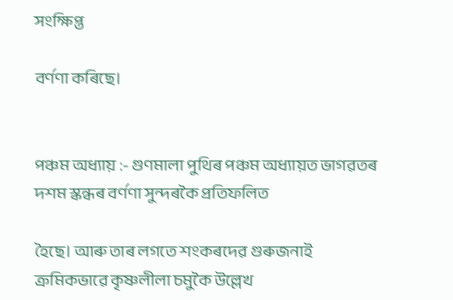সংক্ষিপ্ত

বৰ্ণণা কৰিছে।


পঞ্চম অধ্যায় :- গুণমালা পুথিৰ পঞ্চম অধ্যায়ত ভাগৱতৰ দশম স্কন্ধৰ বৰ্ণণা সুন্দৰকৈ প্ৰতিফলিত

হৈছে। আৰু তাৰ লগতে শংকৰদেৱ গুৰুজনাই ক্ৰমিকভাৱে কৃষ্ণলীলা চমুকৈ উল্লেখ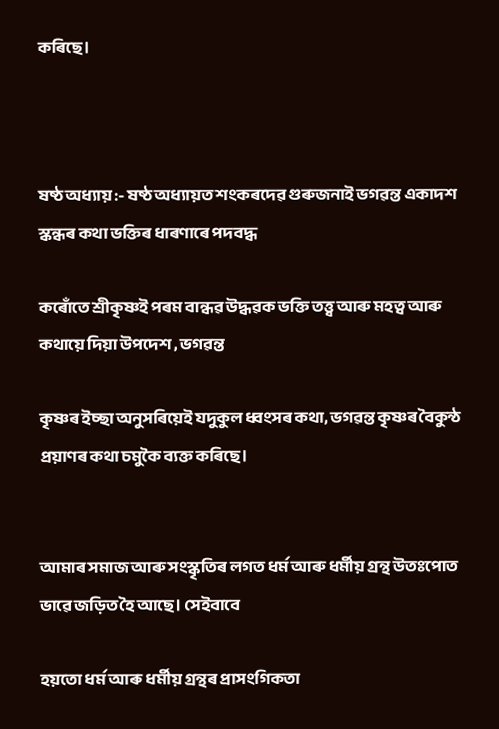কৰিছে।



ষষ্ঠ অধ্যায় :- ষষ্ঠ অধ্যায়ত শংকৰদেৱ গুৰুজনাই ভগৱন্ত একাদশ স্কন্ধৰ কথা ভক্তিৰ ধাৰণাৰে পদবদ্ধ

কৰোঁতে শ্ৰীকৃষ্ণই পৰম বান্ধৱ উদ্ধৱক ভক্তি তত্ত্ব আৰু মহত্ব আৰু কথায়ে দিয়া উপদেশ , ভগৱন্ত

কৃষ্ণৰ ইচ্ছা অনুসৰিয়েই যদুকুল ধ্বংসৰ কথা, ভগৱন্ত কৃষ্ণৰ বৈকুন্ঠ প্ৰয়াণৰ কথা চমুকৈ ব্যক্ত কৰিছে।


আমাৰ সমাজ আৰু সংস্কৃতিৰ লগত ধৰ্ম আৰু ধৰ্মীয় গ্ৰন্থ উতঃপোত ভাৱে জড়িত হৈ আছে। সেইবাবে

হয়তো ধৰ্ম আৰু ধৰ্মীয় গ্ৰন্থৰ প্ৰাসংগিকতা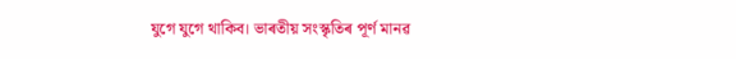যুগে যুগে থাকিব। ভাৰতীয় সংস্কৃতিৰ পূৰ্ণ মানৱ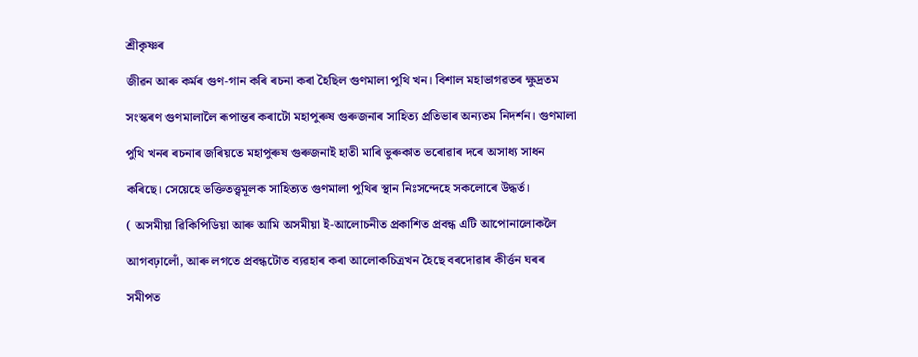শ্ৰীকৃষ্ণৰ

জীৱন আৰু কৰ্মৰ গুণ-গান কৰি ৰচনা কৰা হৈছিল গুণমালা পুথি খন। বিশাল মহাভাগৱতৰ ক্ষুদ্ৰতম

সংস্কৰণ গুণমালালৈ ৰূপান্তৰ কৰাটো মহাপুৰুষ গুৰুজনাৰ সাহিত্য প্ৰতিভাৰ অন্যতম নিদৰ্শন। গুণমালা

পুথি খনৰ ৰচনাৰ জৰিয়তে মহাপুৰুষ গুৰুজনাই হাতী মাৰি ভুৰুকাত ভৰোৱাৰ দৰে অসাধ্য সাধন

কৰিছে। সেয়েহে ভক্তিতত্ত্বমূলক সাহিত্যত গুণমালা পুথিৰ স্থান নিঃসন্দেহে সকলোৰে উদ্ধৰ্ত।

( অসমীয়া ৱিকিপিডিয়া আৰু আমি অসমীয়া ই-আলোচনীত প্ৰকাশিত প্ৰবন্ধ এটি আপোনালোকলৈ

আগবঢ়ালোঁ, আৰু লগতে প্ৰবন্ধটোত ব্যৱহাৰ কৰা আলোকচিত্ৰখন হৈছে বৰদোৱাৰ কীৰ্ত্তন ঘৰৰ

সমীপত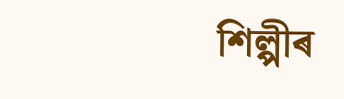শিল্পীৰ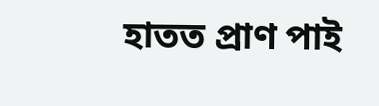হাতত প্ৰাণ পাই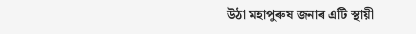উঠা মহাপুৰুষ জনাৰ এটি স্থায়ী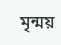মৃন্ময়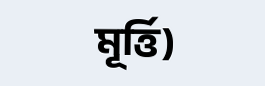মূৰ্ত্তি)